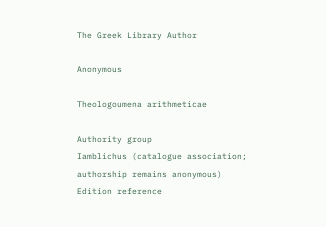The Greek Library Author

Anonymous

Theologoumena arithmeticae

Authority group
Iamblichus (catalogue association; authorship remains anonymous)
Edition reference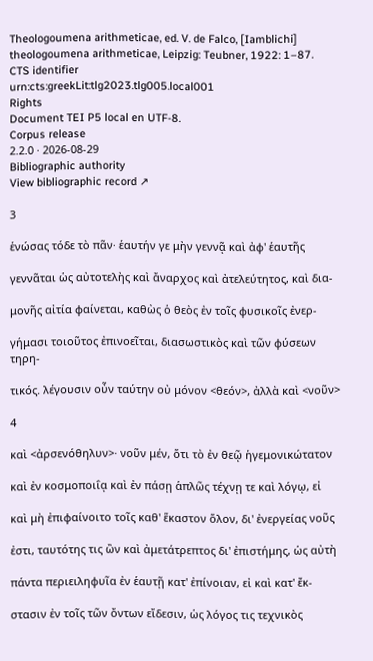Theologoumena arithmeticae, ed. V. de Falco, [Iamblichi] theologoumena arithmeticae, Leipzig: Teubner, 1922: 1–87.
CTS identifier
urn:cts:greekLit:tlg2023.tlg005.local001
Rights
Document TEI P5 local en UTF-8.
Corpus release
2.2.0 · 2026-08-29
Bibliographic authority
View bibliographic record ↗

3

ἑνώσας τόδε τὸ πᾶν· ἑαυτήν γε μὴν γεννᾷ καὶ ἀφ' ἑαυτῆς

γεννᾶται ὡς αὐτοτελὴς καὶ ἄναρχος καὶ ἀτελεύτητος, καὶ δια-

μονῆς αἰτία φαίνεται, καθὼς ὁ θεὸς ἐν τοῖς φυσικοῖς ἐνερ-

γήμασι τοιοῦτος ἐπινοεῖται, διασωστικὸς καὶ τῶν φύσεων τηρη-

τικός. λέγουσιν οὖν ταύτην οὐ μόνον <θεόν>, ἀλλὰ καὶ <νοῦν>

4

καὶ <ἀρσενόθηλυν>· νοῦν μέν, ὅτι τὸ ἐν θεῷ ἡγεμονικώτατον

καὶ ἐν κοσμοποιΐᾳ καὶ ἐν πάσῃ ἁπλῶς τέχνῃ τε καὶ λόγῳ, εἰ

καὶ μὴ ἐπιφαίνοιτο τοῖς καθ' ἕκαστον ὅλον, δι' ἐνεργείας νοῦς

ἐστι, ταυτότης τις ὢν καὶ ἀμετάτρεπτος δι' ἐπιστήμης, ὡς αὐτὴ

πάντα περιειληφυῖα ἐν ἑαυτῇ κατ' ἐπίνοιαν, εἰ καὶ κατ' ἔκ-

στασιν ἐν τοῖς τῶν ὄντων εἴδεσιν, ὡς λόγος τις τεχνικὸς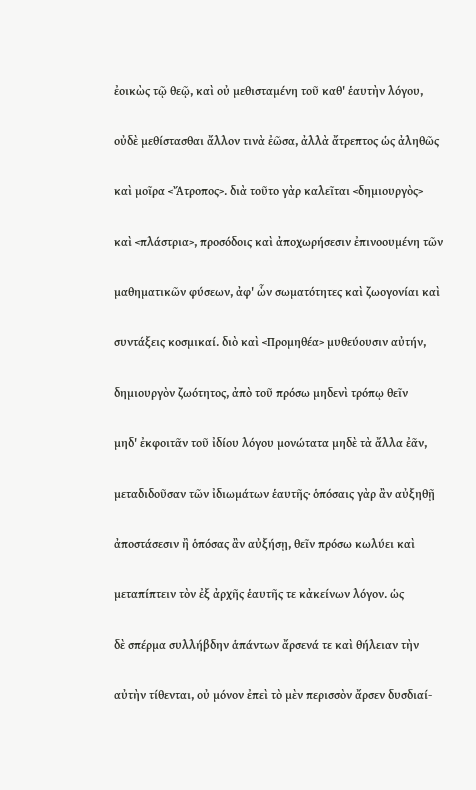ἐοικὼς τῷ θεῷ, καὶ οὐ μεθισταμένη τοῦ καθ' ἑαυτὴν λόγου,

οὐδὲ μεθίστασθαι ἄλλον τινὰ ἐῶσα, ἀλλὰ ἄτρεπτος ὡς ἀληθῶς

καὶ μοῖρα <Ἄτροπος>. διὰ τοῦτο γὰρ καλεῖται <δημιουργὸς>

καὶ <πλάστρια>, προσόδοις καὶ ἀποχωρήσεσιν ἐπινοουμένη τῶν

μαθηματικῶν φύσεων, ἀφ' ὧν σωματότητες καὶ ζωογονίαι καὶ

συντάξεις κοσμικαί. διὸ καὶ <Προμηθέα> μυθεύουσιν αὐτήν,

δημιουργὸν ζωότητος, ἀπὸ τοῦ πρόσω μηδενὶ τρόπῳ θεῖν

μηδ' ἐκφοιτᾶν τοῦ ἰδίου λόγου μονώτατα μηδὲ τὰ ἄλλα ἐᾶν,

μεταδιδοῦσαν τῶν ἰδιωμάτων ἑαυτῆς· ὁπόσαις γὰρ ἂν αὐξηθῇ

ἀποστάσεσιν ἢ ὁπόσας ἂν αὐξήσῃ, θεῖν πρόσω κωλύει καὶ

μεταπίπτειν τὸν ἐξ ἀρχῆς ἑαυτῆς τε κἀκείνων λόγον. ὡς

δὲ σπέρμα συλλήβδην ἁπάντων ἄρσενά τε καὶ θήλειαν τὴν

αὐτὴν τίθενται, οὐ μόνον ἐπεὶ τὸ μὲν περισσὸν ἄρσεν δυσδιαί-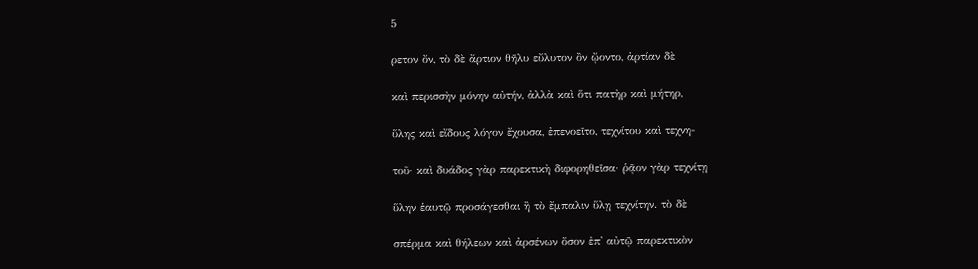5

ρετον ὄν, τὸ δὲ ἄρτιον θῆλυ εὔλυτον ὂν ᾤοντο, ἀρτίαν δὲ

καὶ περισσὴν μόνην αὐτήν, ἀλλὰ καὶ ὅτι πατὴρ καὶ μήτηρ,

ὕλης καὶ εἴδους λόγον ἔχουσα, ἐπενοεῖτο, τεχνίτου καὶ τεχνη-

τοῦ· καὶ δυάδος γὰρ παρεκτικὴ διφορηθεῖσα· ῥᾷον γὰρ τεχνίτῃ

ὕλην ἑαυτῷ προσάγεσθαι ἢ τὸ ἔμπαλιν ὕλῃ τεχνίτην. τὸ δὲ

σπέρμα καὶ θήλεων καὶ ἀρσένων ὅσον ἐπ' αὐτῷ παρεκτικὸν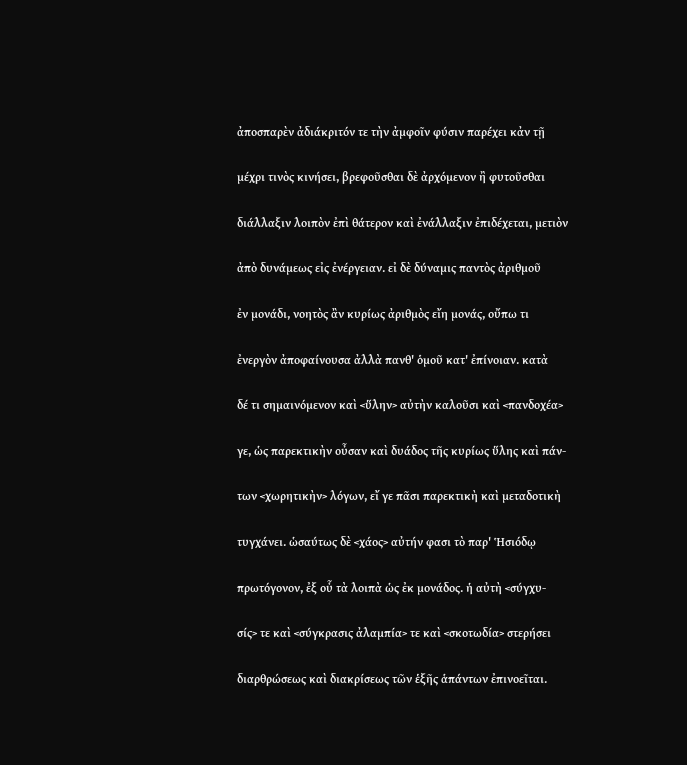ἀποσπαρὲν ἀδιάκριτόν τε τὴν ἀμφοῖν φύσιν παρέχει κἀν τῇ

μέχρι τινὸς κινήσει, βρεφοῦσθαι δὲ ἀρχόμενον ἢ φυτοῦσθαι

διάλλαξιν λοιπὸν ἐπὶ θάτερον καὶ ἐνάλλαξιν ἐπιδέχεται, μετιὸν

ἀπὸ δυνάμεως εἰς ἐνέργειαν. εἰ δὲ δύναμις παντὸς ἀριθμοῦ

ἐν μονάδι, νοητὸς ἂν κυρίως ἀριθμὸς εἴη μονάς, οὔπω τι

ἐνεργὸν ἀποφαίνουσα ἀλλὰ πανθ' ὁμοῦ κατ' ἐπίνοιαν. κατὰ

δέ τι σημαινόμενον καὶ <ὕλην> αὐτὴν καλοῦσι καὶ <πανδοχέα>

γε, ὡς παρεκτικὴν οὖσαν καὶ δυάδος τῆς κυρίως ὕλης καὶ πάν-

των <χωρητικὴν> λόγων, εἴ γε πᾶσι παρεκτικὴ καὶ μεταδοτικὴ

τυγχάνει. ὡσαύτως δὲ <χάος> αὐτήν φασι τὸ παρ' Ἡσιόδῳ

πρωτόγονον, ἐξ οὗ τὰ λοιπὰ ὡς ἐκ μονάδος. ἡ αὐτὴ <σύγχυ-

σίς> τε καὶ <σύγκρασις ἀλαμπία> τε καὶ <σκοτωδία> στερήσει

διαρθρώσεως καὶ διακρίσεως τῶν ἑξῆς ἁπάντων ἐπινοεῖται.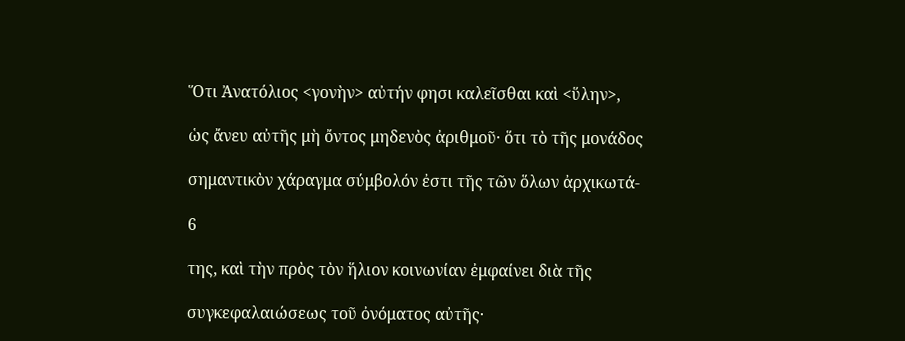Ὅτι Ἀνατόλιος <γονὴν> αὐτήν φησι καλεῖσθαι καὶ <ὕλην>,

ὡς ἄνευ αὐτῆς μὴ ὄντος μηδενὸς ἀριθμοῦ· ὅτι τὸ τῆς μονάδος

σημαντικὸν χάραγμα σύμβολόν ἐστι τῆς τῶν ὅλων ἀρχικωτά-

6

της, καὶ τὴν πρὸς τὸν ἥλιον κοινωνίαν ἐμφαίνει διὰ τῆς

συγκεφαλαιώσεως τοῦ ὀνόματος αὐτῆς·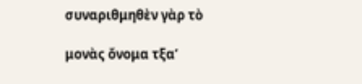συναριθμηθὲν γὰρ τὸ

μονὰς ὄνομα τξαʹ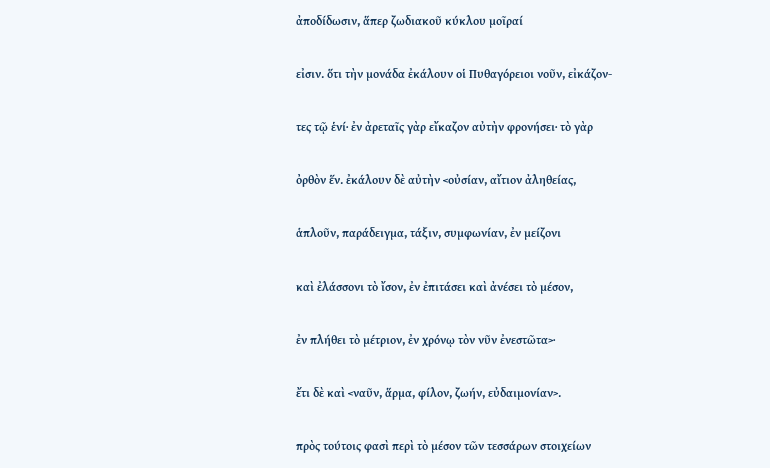ἀποδίδωσιν, ἅπερ ζωδιακοῦ κύκλου μοῖραί

εἰσιν. ὅτι τὴν μονάδα ἐκάλουν οἱ Πυθαγόρειοι νοῦν, εἰκάζον-

τες τῷ ἑνί· ἐν ἀρεταῖς γὰρ εἴκαζον αὐτὴν φρονήσει· τὸ γὰρ

ὀρθὸν ἕν. ἐκάλουν δὲ αὐτὴν <οὐσίαν, αἴτιον ἀληθείας,

ἁπλοῦν, παράδειγμα, τάξιν, συμφωνίαν, ἐν μείζονι

καὶ ἐλάσσονι τὸ ἴσον, ἐν ἐπιτάσει καὶ ἀνέσει τὸ μέσον,

ἐν πλήθει τὸ μέτριον, ἐν χρόνῳ τὸν νῦν ἐνεστῶτα>·

ἔτι δὲ καὶ <ναῦν, ἅρμα, φίλον, ζωήν, εὐδαιμονίαν>.

πρὸς τούτοις φασὶ περὶ τὸ μέσον τῶν τεσσάρων στοιχείων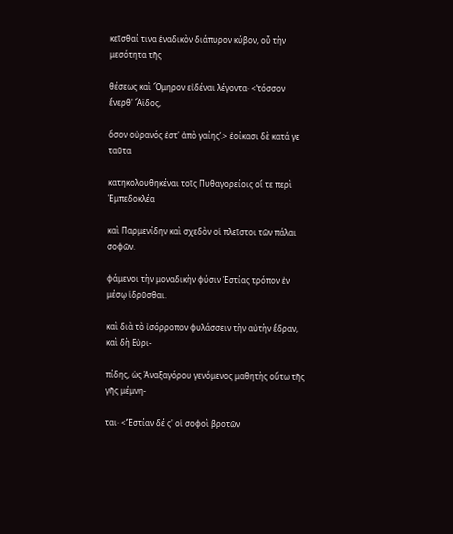κεῖσθαί τινα ἑναδικὸν διάπυρον κύβον, οὗ τὴν μεσότητα τῆς

θέσεως καὶ Ὅμηρον εἰδέναι λέγοντα· <‘τόσσον ἔνερθ' Ἄϊδος,

ὅσον οὐρανός ἐστ' ἀπὸ γαίης’.> ἐοίκασι δὲ κατά γε ταῦτα

κατηκολουθηκέναι τοῖς Πυθαγορείοις οἵ τε περὶ Ἐμπεδοκλέα

καὶ Παρμενίδην καὶ σχεδὸν οἱ πλεῖστοι τῶν πάλαι σοφῶν.

φάμενοι τὴν μοναδικὴν φύσιν Ἑστίας τρόπον ἐν μέσῳ ἱδρῦσθαι.

καὶ διὰ τὸ ἰσόρροπον φυλάσσειν τὴν αὐτὴν ἕδραν, καὶ δὴ Εὐρι-

πίδης, ὡς Ἀναξαγόρου γενόμενος μαθητὴς οὕτω τῆς γῆς μέμνη-

ται· <‘Ἑστίαν δέ ς' οἱ σοφοὶ βροτῶν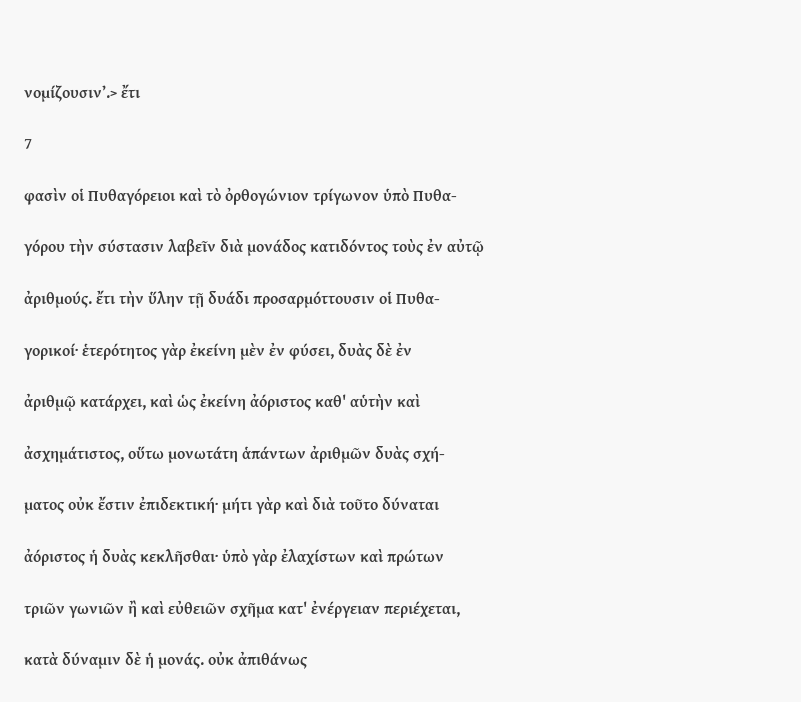νομίζουσιν’.> ἔτι

7

φασὶν οἱ Πυθαγόρειοι καὶ τὸ ὀρθογώνιον τρίγωνον ὑπὸ Πυθα-

γόρου τὴν σύστασιν λαβεῖν διὰ μονάδος κατιδόντος τοὺς ἐν αὐτῷ

ἀριθμούς. ἔτι τὴν ὕλην τῇ δυάδι προσαρμόττουσιν οἱ Πυθα-

γορικοί· ἑτερότητος γὰρ ἐκείνη μὲν ἐν φύσει, δυὰς δὲ ἐν

ἀριθμῷ κατάρχει, καὶ ὡς ἐκείνη ἀόριστος καθ' αὑτὴν καὶ

ἀσχημάτιστος, οὕτω μονωτάτη ἁπάντων ἀριθμῶν δυὰς σχή-

ματος οὐκ ἔστιν ἐπιδεκτική· μήτι γὰρ καὶ διὰ τοῦτο δύναται

ἀόριστος ἡ δυὰς κεκλῆσθαι· ὑπὸ γὰρ ἐλαχίστων καὶ πρώτων

τριῶν γωνιῶν ἢ καὶ εὐθειῶν σχῆμα κατ' ἐνέργειαν περιέχεται,

κατὰ δύναμιν δὲ ἡ μονάς. οὐκ ἀπιθάνως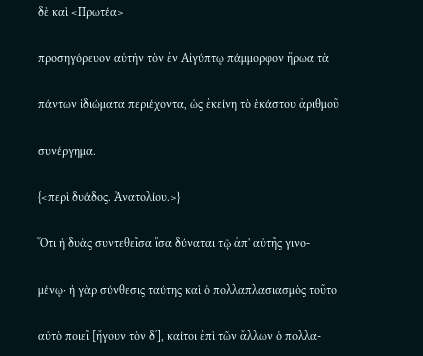δὲ καὶ <Πρωτέα>

προσηγόρευον αὐτὴν τὸν ἐν Αἰγύπτῳ πάμμορφον ἥρωα τὰ

πάντων ἰδιώματα περιέχοντα, ὡς ἐκείνη τὸ ἑκάστου ἀριθμοῦ

συνέργημα.

{<περὶ δυάδος. Ἀνατολίου.>}

Ὅτι ἡ δυὰς συντεθεῖσα ἴσα δύναται τῷ ἀπ' αὐτῆς γινο-

μένῳ· ἡ γὰρ σύνθεσις ταύτης καὶ ὁ πολλαπλασιασμὸς τοῦτο

αὐτὸ ποιεῖ [ἤγουν τὸν δʹ], καίτοι ἐπὶ τῶν ἄλλων ὁ πολλα-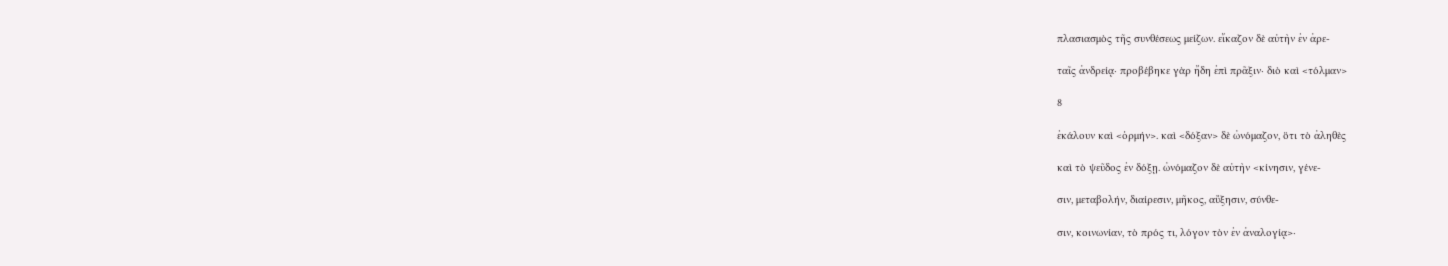πλασιασμὸς τῆς συνθέσεως μείζων. εἴκαζον δὲ αὐτὴν ἐν ἀρε-

ταῖς ἀνδρείᾳ· προβέβηκε γὰρ ἤδη ἐπὶ πρᾶξιν· διὸ καὶ <τόλμαν>

8

ἐκάλουν καὶ <ὁρμήν>. καὶ <δόξαν> δὲ ὠνόμαζον, ὅτι τὸ ἀληθὲς

καὶ τὸ ψεῦδος ἐν δόξῃ. ὠνόμαζον δὲ αὐτὴν <κίνησιν, γένε-

σιν, μεταβολήν, διαίρεσιν, μῆκος, αὔξησιν, σύνθε-

σιν, κοινωνίαν, τὸ πρός τι, λόγον τὸν ἐν ἀναλογίᾳ>·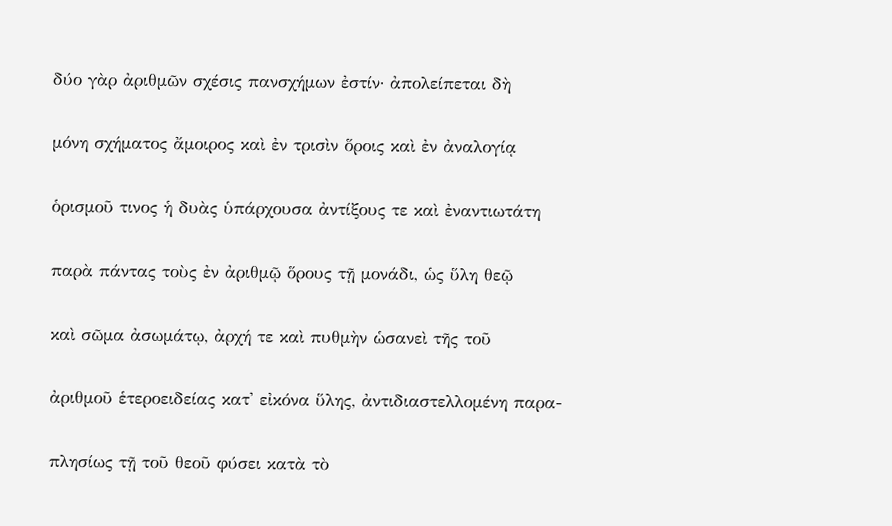δύο γὰρ ἀριθμῶν σχέσις πανσχήμων ἐστίν· ἀπολείπεται δὴ

μόνη σχήματος ἄμοιρος καὶ ἐν τρισὶν ὅροις καὶ ἐν ἀναλογίᾳ

ὁρισμοῦ τινος ἡ δυὰς ὑπάρχουσα ἀντίξους τε καὶ ἐναντιωτάτη

παρὰ πάντας τοὺς ἐν ἀριθμῷ ὅρους τῇ μονάδι, ὡς ὕλη θεῷ

καὶ σῶμα ἀσωμάτῳ, ἀρχή τε καὶ πυθμὴν ὡσανεὶ τῆς τοῦ

ἀριθμοῦ ἑτεροειδείας κατ' εἰκόνα ὕλης, ἀντιδιαστελλομένη παρα-

πλησίως τῇ τοῦ θεοῦ φύσει κατὰ τὸ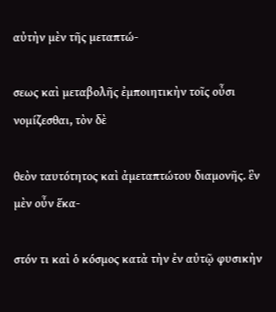αὐτὴν μὲν τῆς μεταπτώ-

σεως καὶ μεταβολῆς ἐμποιητικὴν τοῖς οὖσι νομίζεσθαι, τὸν δὲ

θεὸν ταυτότητος καὶ ἀμεταπτώτου διαμονῆς. ἓν μὲν οὖν ἕκα-

στόν τι καὶ ὁ κόσμος κατὰ τὴν ἐν αὐτῷ φυσικὴν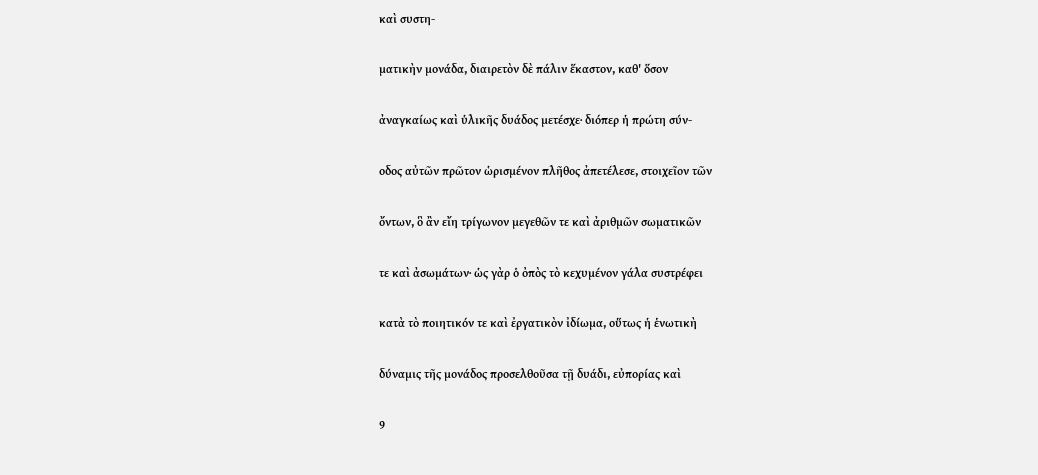καὶ συστη-

ματικὴν μονάδα, διαιρετὸν δὲ πάλιν ἕκαστον, καθ' ὅσον

ἀναγκαίως καὶ ὑλικῆς δυάδος μετέσχε· διόπερ ἡ πρώτη σύν-

οδος αὐτῶν πρῶτον ὡρισμένον πλῆθος ἀπετέλεσε, στοιχεῖον τῶν

ὄντων, ὃ ἂν εἴη τρίγωνον μεγεθῶν τε καὶ ἀριθμῶν σωματικῶν

τε καὶ ἀσωμάτων· ὡς γὰρ ὁ ὀπὸς τὸ κεχυμένον γάλα συστρέφει

κατὰ τὸ ποιητικόν τε καὶ ἐργατικὸν ἰδίωμα, οὕτως ἡ ἑνωτικὴ

δύναμις τῆς μονάδος προσελθοῦσα τῇ δυάδι, εὐπορίας καὶ

9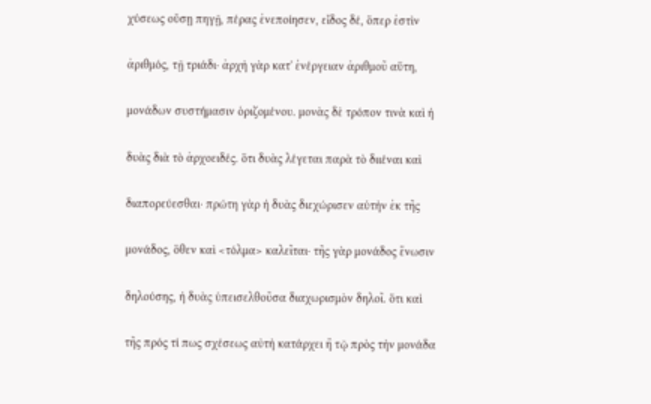χύσεως οὔσῃ πηγῇ, πέρας ἐνεποίησεν, εἶδος δέ, ὅπερ ἐστὶν

ἀριθμός, τῇ τριάδι· ἀρχὴ γὰρ κατ' ἐνέργειαν ἀριθμοῦ αὕτη,

μονάδων συστήμασιν ὁριζομένου. μονὰς δὲ τρόπον τινὰ καὶ ἡ

δυὰς διὰ τὸ ἀρχοειδές. ὅτι δυὰς λέγεται παρὰ τὸ διιέναι καὶ

διαπορεύεσθαι· πρώτη γὰρ ἡ δυὰς διεχώρισεν αὑτὴν ἐκ τῆς

μονάδος, ὅθεν καὶ <τόλμα> καλεῖται· τῆς γὰρ μονάδος ἕνωσιν

δηλούσης, ἡ δυὰς ὑπεισελθοῦσα διαχωρισμὸν δηλοῖ. ὅτι καὶ

τῆς πρός τί πως σχέσεως αὐτὴ κατάρχει ἢ τῷ πρὸς τὴν μονάδα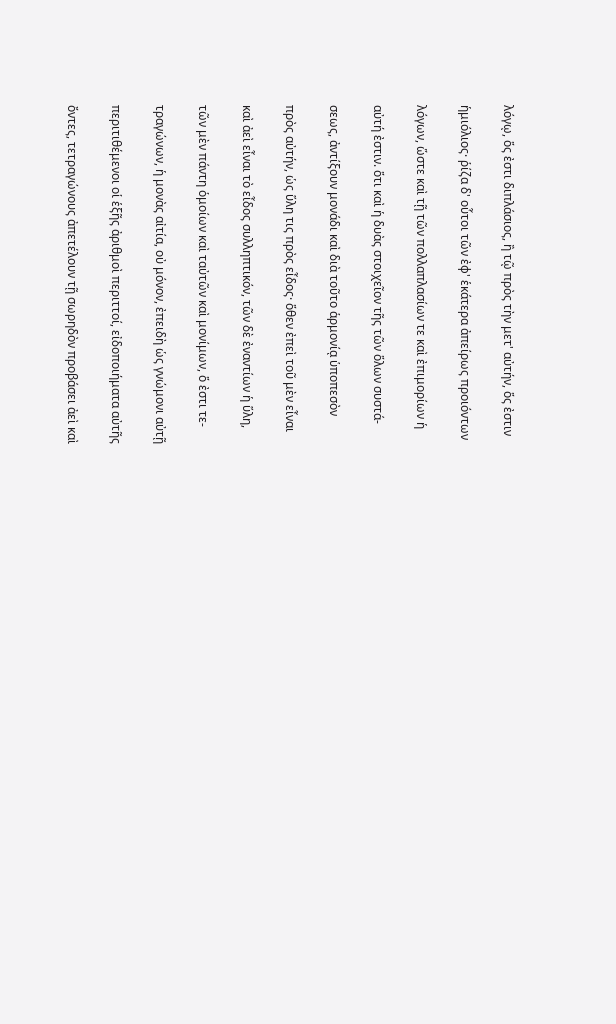λόγῳ, ὅς ἐστι διπλάσιος, ἢ τῷ πρὸς τὴν μετ' αὐτήν, ὅς ἐστιν

ἡμιόλιος· ῥίζα δ' οὗτοι τῶν ἐφ' ἑκάτερα ἀπείρως προιόντων

λόγων, ὥστε καὶ τῇ τῶν πολλαπλασίων τε καὶ ἐπιμορίων ἡ

αὐτή ἐστιν. ὅτι καὶ ἡ δυὰς στοιχεῖον τῆς τῶν ὅλων συστά-

σεως, ἀντίξουν μονάδι καὶ διὰ τοῦτο ἁρμονίᾳ ὑποπεσὸν

πρὸς αὐτήν, ὡς ὕλη τις πρὸς εἶδος· ὅθεν ἐπεὶ τοῦ μὲν εἶναι

καὶ ἀεὶ εἶναι τὸ εἶδος συλληπτικόν, τῶν δὲ ἐναντίων ἡ ὕλη,

τῶν μὲν πάντη ὁμοίων καὶ ταὐτῶν καὶ μονίμων, ὅ ἐστι τε-

τραγώνων, ἡ μονὰς αἰτία, οὐ μόνον, ἐπειδὴ ὡς γνώμονι αὐτῇ

περιτιθέμενοι οἱ ἑξῆς ἀριθμοὶ περιττοί, εἰδοποιήματα αὐτῆς

ὄντες, τετραγώνους ἀπετέλουν τῇ σωρηδὸν προβάσει ἀεὶ καὶ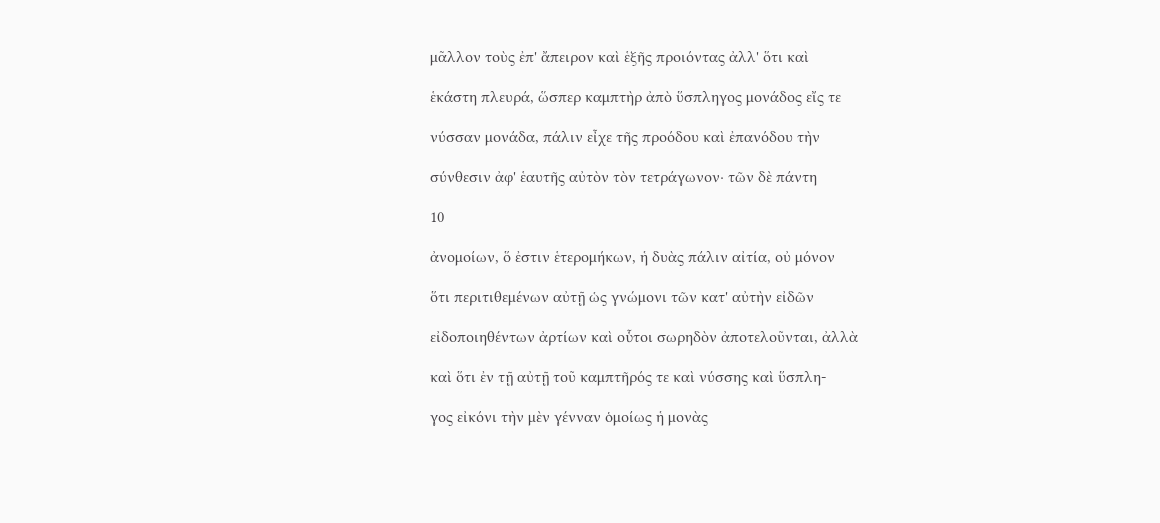μᾶλλον τοὺς ἐπ' ἄπειρον καὶ ἑξῆς προιόντας ἀλλ' ὅτι καὶ

ἑκάστη πλευρά, ὥσπερ καμπτὴρ ἀπὸ ὕσπληγος μονάδος εἴς τε

νύσσαν μονάδα, πάλιν εἶχε τῆς προόδου καὶ ἐπανόδου τὴν

σύνθεσιν ἀφ' ἑαυτῆς αὐτὸν τὸν τετράγωνον· τῶν δὲ πάντη

10

ἀνομοίων, ὅ ἐστιν ἑτερομήκων, ἡ δυὰς πάλιν αἰτία, οὐ μόνον

ὅτι περιτιθεμένων αὐτῇ ὡς γνώμονι τῶν κατ' αὐτὴν εἰδῶν

εἰδοποιηθέντων ἀρτίων καὶ οὗτοι σωρηδὸν ἀποτελοῦνται, ἀλλὰ

καὶ ὅτι ἐν τῇ αὐτῇ τοῦ καμπτῆρός τε καὶ νύσσης καὶ ὕσπλη-

γος εἰκόνι τὴν μὲν γένναν ὁμοίως ἡ μονὰς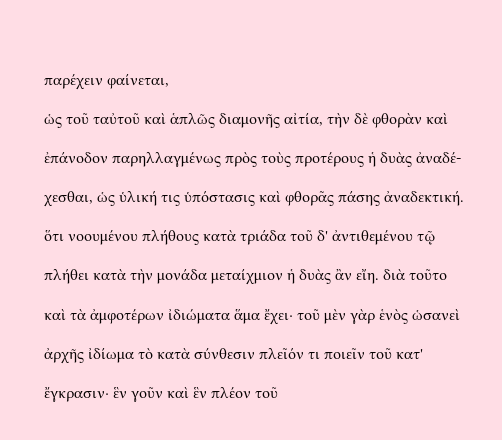παρέχειν φαίνεται,

ὡς τοῦ ταὐτοῦ καὶ ἁπλῶς διαμονῆς αἰτία, τὴν δὲ φθορὰν καὶ

ἐπάνοδον παρηλλαγμένως πρὸς τοὺς προτέρους ἡ δυὰς ἀναδέ-

χεσθαι, ὡς ὑλική τις ὑπόστασις καὶ φθορᾶς πάσης ἀναδεκτική.

ὅτι νοουμένου πλήθους κατὰ τριάδα τοῦ δ' ἀντιθεμένου τῷ

πλήθει κατὰ τὴν μονάδα μεταίχμιον ἡ δυὰς ἂν εἴη. διὰ τοῦτο

καὶ τὰ ἀμφοτέρων ἰδιώματα ἅμα ἔχει· τοῦ μὲν γὰρ ἑνὸς ὡσανεὶ

ἀρχῆς ἰδίωμα τὸ κατὰ σύνθεσιν πλεῖόν τι ποιεῖν τοῦ κατ'

ἔγκρασιν· ἓν γοῦν καὶ ἓν πλέον τοῦ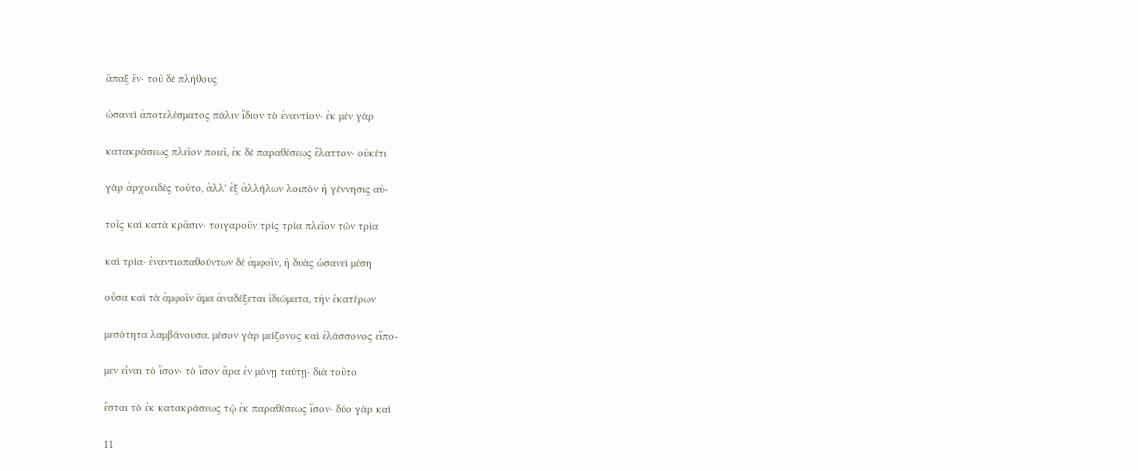ἅπαξ ἕν· τοῦ δὲ πλήθους

ὡσανεὶ ἀποτελέσματος πάλιν ἴδιον τὸ ἐναντίον· ἐκ μὲν γὰρ

κατακράσεως πλεῖον ποιεῖ, ἐκ δὲ παραθέσεως ἔλαττον· οὐκέτι

γὰρ ἀρχοειδὲς τοῦτο, ἀλλ' ἐξ ἀλλήλων λοιπὸν ἡ γέννησις αὐ-

τοῖς καὶ κατὰ κρᾶσιν· τοιγαροῦν τρὶς τρία πλεῖον τῶν τρία

καὶ τρία· ἐναντιοπαθούντων δὲ ἀμφοῖν, ἡ δυὰς ὡσανεὶ μέση

οὖσα καὶ τὰ ἀμφοῖν ἅμα ἀναδέξεται ἰδιώματα, τὴν ἑκατέρων

μεσότητα λαμβάνουσα. μέσον γὰρ μείζονος καὶ ἐλάσσονος εἴπο-

μεν εἶναι τὸ ἴσον· τὸ ἴσον ἄρα ἐν μόνῃ ταύτῃ· διὰ τοῦτο

ἔσται τὸ ἐκ κατακράσεως τῷ ἐκ παραθέσεως ἴσον· δύο γὰρ καὶ

11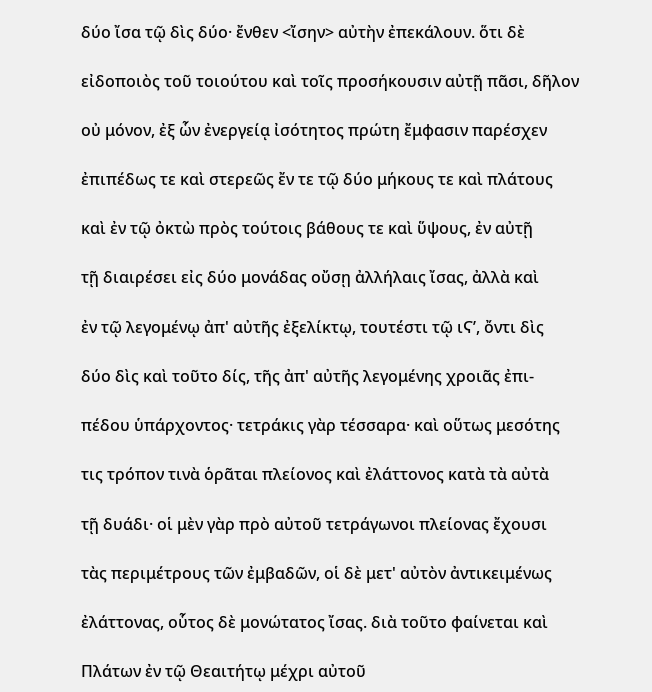δύο ἴσα τῷ δὶς δύο· ἔνθεν <ἴσην> αὐτὴν ἐπεκάλουν. ὅτι δὲ

εἰδοποιὸς τοῦ τοιούτου καὶ τοῖς προσήκουσιν αὐτῇ πᾶσι, δῆλον

οὐ μόνον, ἐξ ὧν ἐνεργείᾳ ἰσότητος πρώτη ἔμφασιν παρέσχεν

ἐπιπέδως τε καὶ στερεῶς ἔν τε τῷ δύο μήκους τε καὶ πλάτους

καὶ ἐν τῷ ὀκτὼ πρὸς τούτοις βάθους τε καὶ ὕψους, ἐν αὐτῇ

τῇ διαιρέσει εἰς δύο μονάδας οὔσῃ ἀλλήλαις ἴσας, ἀλλὰ καὶ

ἐν τῷ λεγομένῳ ἀπ' αὐτῆς ἐξελίκτῳ, τουτέστι τῷ ιϚʹ, ὄντι δὶς

δύο δὶς καὶ τοῦτο δίς, τῆς ἀπ' αὐτῆς λεγομένης χροιᾶς ἐπι-

πέδου ὑπάρχοντος· τετράκις γὰρ τέσσαρα· καὶ οὕτως μεσότης

τις τρόπον τινὰ ὁρᾶται πλείονος καὶ ἐλάττονος κατὰ τὰ αὐτὰ

τῇ δυάδι· οἱ μὲν γὰρ πρὸ αὐτοῦ τετράγωνοι πλείονας ἔχουσι

τὰς περιμέτρους τῶν ἐμβαδῶν, οἱ δὲ μετ' αὐτὸν ἀντικειμένως

ἐλάττονας, οὗτος δὲ μονώτατος ἴσας. διὰ τοῦτο φαίνεται καὶ

Πλάτων ἐν τῷ Θεαιτήτῳ μέχρι αὐτοῦ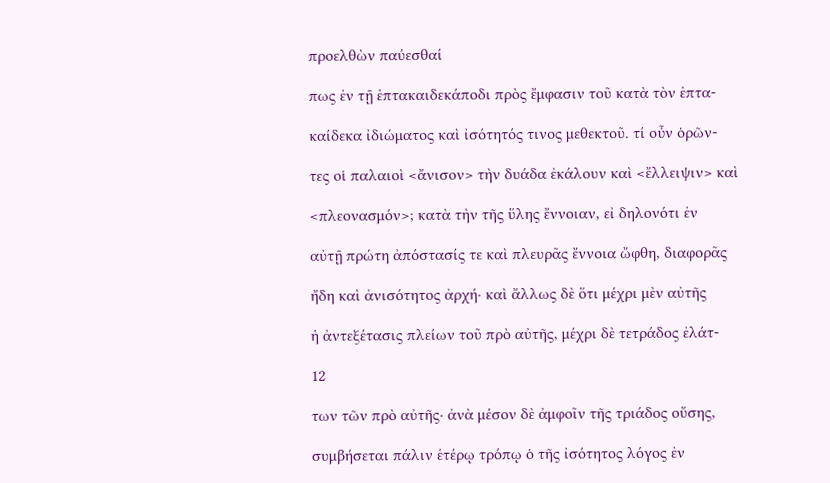προελθὼν παύεσθαί

πως ἐν τῇ ἑπτακαιδεκάποδι πρὸς ἔμφασιν τοῦ κατὰ τὸν ἑπτα-

καίδεκα ἰδιώματος καὶ ἰσότητός τινος μεθεκτοῦ. τί οὖν ὁρῶν-

τες οἱ παλαιοὶ <ἄνισον> τὴν δυάδα ἐκάλουν καὶ <ἔλλειψιν> καὶ

<πλεονασμόν>; κατὰ τὴν τῆς ὕλης ἔννοιαν, εἰ δηλονότι ἐν

αὐτῇ πρώτη ἀπόστασίς τε καὶ πλευρᾶς ἔννοια ὤφθη, διαφορᾶς

ἤδη καὶ ἀνισότητος ἀρχή· καὶ ἄλλως δὲ ὅτι μέχρι μὲν αὐτῆς

ἡ ἀντεξέτασις πλείων τοῦ πρὸ αὐτῆς, μέχρι δὲ τετράδος ἐλάτ-

12

των τῶν πρὸ αὐτῆς· ἀνὰ μέσον δὲ ἀμφοῖν τῆς τριάδος οὔσης,

συμβήσεται πάλιν ἑτέρῳ τρόπῳ ὁ τῆς ἰσότητος λόγος ἐν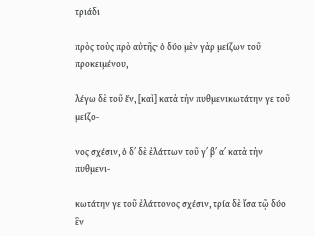τριάδι

πρὸς τοὺς πρὸ αὐτῆς· ὁ δύο μὲν γὰρ μείζων τοῦ προκειμένου,

λέγω δὲ τοῦ ἕν, [καὶ] κατὰ τὴν πυθμενικωτάτην γε τοῦ μείζο-

νος σχέσιν, ὁ δʹ δὲ ἐλάττων τοῦ γʹ βʹ αʹ κατὰ τὴν πυθμενι-

κωτάτην γε τοῦ ἐλάττονος σχέσιν, τρία δὲ ἴσα τῷ δύο ἓν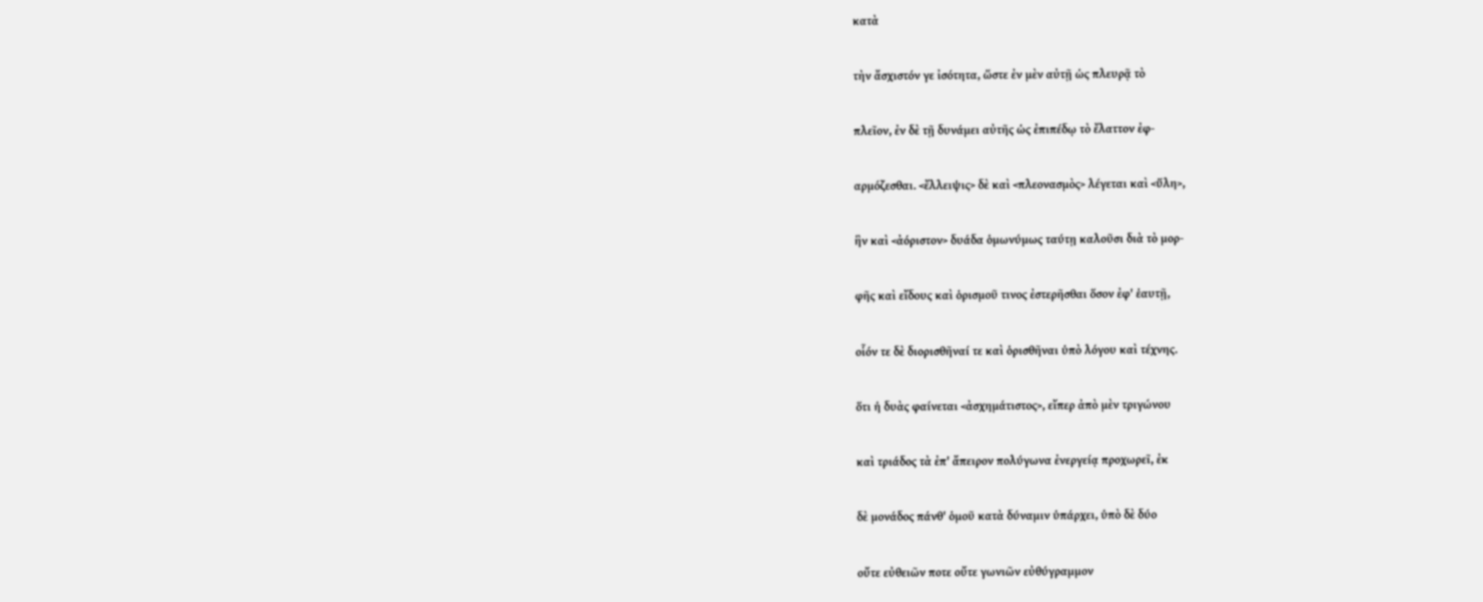κατὰ

τὴν ἄσχιστόν γε ἰσότητα, ὥστε ἐν μὲν αὐτῇ ὡς πλευρᾷ τὸ

πλεῖον, ἐν δὲ τῇ δυνάμει αὐτῆς ὡς ἐπιπέδῳ τὸ ἔλαττον ἐφ-

αρμόζεσθαι. <ἔλλειψις> δὲ καὶ <πλεονασμὸς> λέγεται καὶ <ὕλη>,

ἣν καὶ <ἀόριστον> δυάδα ὁμωνύμως ταύτῃ καλοῦσι διὰ τὸ μορ-

φῆς καὶ εἴδους καὶ ὁρισμοῦ τινος ἐστερῆσθαι ὅσον ἐφ' ἑαυτῇ,

οἷόν τε δὲ διορισθῆναί τε καὶ ὁρισθῆναι ὑπὸ λόγου καὶ τέχνης.

ὅτι ἡ δυὰς φαίνεται <ἀσχημάτιστος>, εἴπερ ἀπὸ μὲν τριγώνου

καὶ τριάδος τὰ ἐπ' ἄπειρον πολύγωνα ἐνεργείᾳ προχωρεῖ, ἐκ

δὲ μονάδος πάνθ' ὁμοῦ κατὰ δύναμιν ὑπάρχει, ὑπὸ δὲ δύο

οὔτε εὐθειῶν ποτε οὔτε γωνιῶν εὐθύγραμμον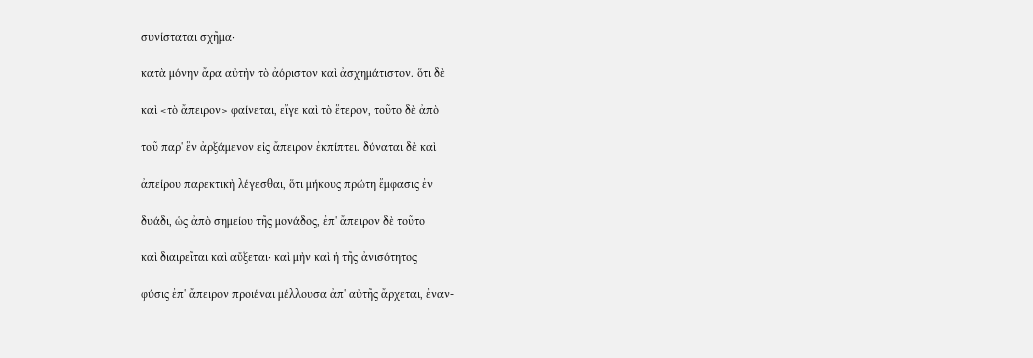συνίσταται σχῆμα·

κατὰ μόνην ἄρα αὐτὴν τὸ ἀόριστον καὶ ἀσχημάτιστον. ὅτι δὲ

καὶ <τὸ ἄπειρον> φαίνεται, εἴγε καὶ τὸ ἕτερον, τοῦτο δὲ ἀπὸ

τοῦ παρ' ἓν ἀρξάμενον εἰς ἄπειρον ἐκπίπτει. δύναται δὲ καὶ

ἀπείρου παρεκτικὴ λέγεσθαι, ὅτι μήκους πρώτη ἔμφασις ἐν

δυάδι, ὡς ἀπὸ σημείου τῆς μονάδος, ἐπ' ἄπειρον δὲ τοῦτο

καὶ διαιρεῖται καὶ αὔξεται· καὶ μὴν καὶ ἡ τῆς ἀνισότητος

φύσις ἐπ' ἄπειρον προιέναι μέλλουσα ἀπ' αὐτῆς ἄρχεται, ἐναν-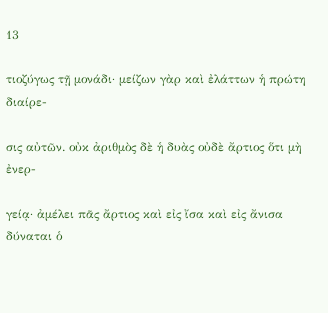13

τιοζύγως τῇ μονάδι· μείζων γὰρ καὶ ἐλάττων ἡ πρώτη διαίρε-

σις αὐτῶν. οὐκ ἀριθμὸς δὲ ἡ δυὰς οὐδὲ ἄρτιος ὅτι μὴ ἐνερ-

γείᾳ· ἀμέλει πᾶς ἄρτιος καὶ εἰς ἴσα καὶ εἰς ἄνισα δύναται ὁ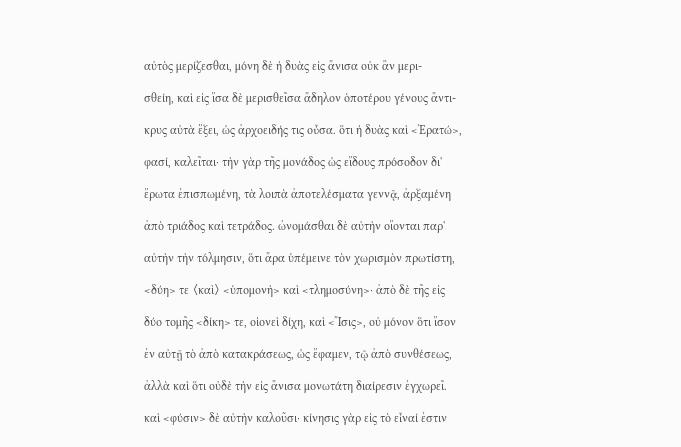αὐτὸς μερίζεσθαι, μόνη δὲ ἡ δυὰς εἰς ἄνισα οὐκ ἂν μερι-

σθείη, καὶ εἰς ἴσα δὲ μερισθεῖσα ἄδηλον ὁποτέρου γένους ἄντι-

κρυς αὐτὰ ἕξει, ὡς ἀρχοειδής τις οὖσα. ὅτι ἡ δυὰς καὶ <Ἐρατώ>,

φασί, καλεῖται· τὴν γὰρ τῆς μονάδος ὡς εἴδους πρόσοδον δι'

ἔρωτα ἐπισπωμένη, τὰ λοιπὰ ἀποτελέσματα γεννᾷ, ἀρξαμένη

ἀπὸ τριάδος καὶ τετράδος. ὠνομάσθαι δὲ αὐτὴν οἴονται παρ'

αὐτὴν τὴν τόλμησιν, ὅτι ἄρα ὑπέμεινε τὸν χωρισμὸν πρωτίστη,

<δύη> τε 〈καὶ〉 <ὑπομονὴ> καὶ <τλημοσύνη>· ἀπὸ δὲ τῆς εἰς

δύο τομῆς <δίκη> τε, οἱονεὶ δίχη, καὶ <Ἴσις>, οὐ μόνον ὅτι ἴσον

ἐν αὐτῇ τὸ ἀπὸ κατακράσεως, ὡς ἔφαμεν, τῷ ἀπὸ συνθέσεως,

ἀλλὰ καὶ ὅτι οὐδὲ τὴν εἰς ἄνισα μονωτάτη διαίρεσιν ἐγχωρεῖ.

καὶ <φύσιν> δὲ αὐτὴν καλοῦσι· κίνησις γὰρ εἰς τὸ εἶναί ἐστιν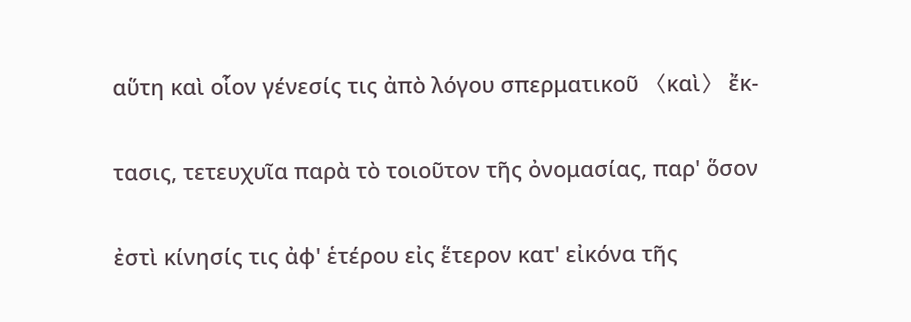αὕτη καὶ οἷον γένεσίς τις ἀπὸ λόγου σπερματικοῦ 〈καὶ〉 ἔκ-

τασις, τετευχυῖα παρὰ τὸ τοιοῦτον τῆς ὀνομασίας, παρ' ὅσον

ἐστὶ κίνησίς τις ἀφ' ἑτέρου εἰς ἕτερον κατ' εἰκόνα τῆς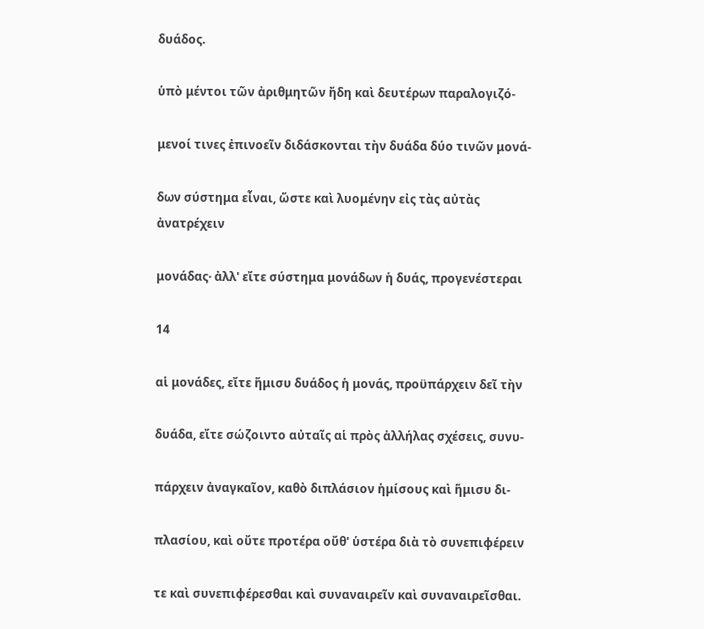δυάδος.

ὑπὸ μέντοι τῶν ἀριθμητῶν ἤδη καὶ δευτέρων παραλογιζό-

μενοί τινες ἐπινοεῖν διδάσκονται τὴν δυάδα δύο τινῶν μονά-

δων σύστημα εἶναι, ὥστε καὶ λυομένην εἰς τὰς αὐτὰς ἀνατρέχειν

μονάδας· ἀλλ' εἴτε σύστημα μονάδων ἡ δυάς, προγενέστεραι

14

αἱ μονάδες, εἴτε ἥμισυ δυάδος ἡ μονάς, προϋπάρχειν δεῖ τὴν

δυάδα, εἴτε σώζοιντο αὐταῖς αἱ πρὸς ἀλλήλας σχέσεις, συνυ-

πάρχειν ἀναγκαῖον, καθὸ διπλάσιον ἡμίσους καὶ ἥμισυ δι-

πλασίου, καὶ οὔτε προτέρα οὔθ' ὑστέρα διὰ τὸ συνεπιφέρειν

τε καὶ συνεπιφέρεσθαι καὶ συναναιρεῖν καὶ συναναιρεῖσθαι.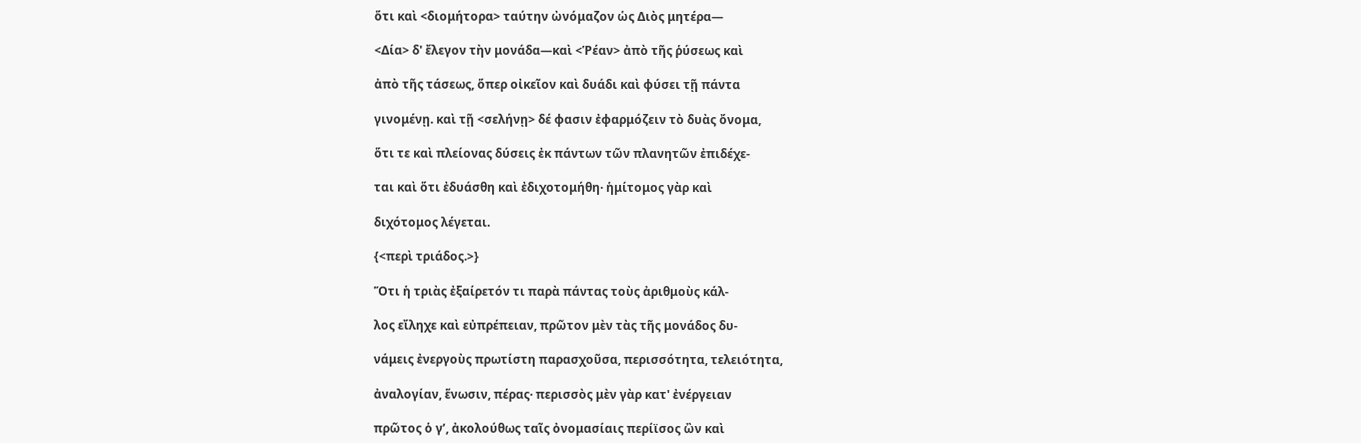ὅτι καὶ <διομήτορα> ταύτην ὠνόμαζον ὡς Διὸς μητέρα—

<Δία> δ' ἔλεγον τὴν μονάδα—καὶ <Ῥέαν> ἀπὸ τῆς ῥύσεως καὶ

ἀπὸ τῆς τάσεως, ὅπερ οἰκεῖον καὶ δυάδι καὶ φύσει τῇ πάντα

γινομένῃ. καὶ τῇ <σελήνῃ> δέ φασιν ἐφαρμόζειν τὸ δυὰς ὄνομα,

ὅτι τε καὶ πλείονας δύσεις ἐκ πάντων τῶν πλανητῶν ἐπιδέχε-

ται καὶ ὅτι ἐδυάσθη καὶ ἐδιχοτομήθη· ἡμίτομος γὰρ καὶ

διχότομος λέγεται.

{<περὶ τριάδος.>}

Ὅτι ἡ τριὰς ἐξαίρετόν τι παρὰ πάντας τοὺς ἀριθμοὺς κάλ-

λος εἴληχε καὶ εὐπρέπειαν, πρῶτον μὲν τὰς τῆς μονάδος δυ-

νάμεις ἐνεργοὺς πρωτίστη παρασχοῦσα, περισσότητα, τελειότητα,

ἀναλογίαν, ἕνωσιν, πέρας· περισσὸς μὲν γὰρ κατ' ἐνέργειαν

πρῶτος ὁ γʹ, ἀκολούθως ταῖς ὀνομασίαις περίϊσος ὢν καὶ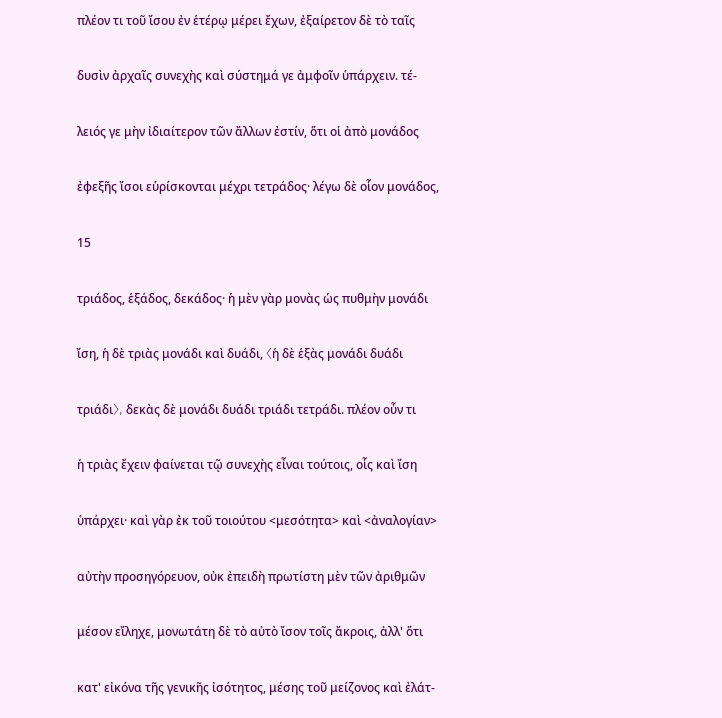πλέον τι τοῦ ἴσου ἐν ἑτέρῳ μέρει ἔχων, ἐξαίρετον δὲ τὸ ταῖς

δυσὶν ἀρχαῖς συνεχὴς καὶ σύστημά γε ἀμφοῖν ὑπάρχειν. τέ-

λειός γε μὴν ἰδιαίτερον τῶν ἄλλων ἐστίν, ὅτι οἱ ἀπὸ μονάδος

ἐφεξῆς ἴσοι εὑρίσκονται μέχρι τετράδος· λέγω δὲ οἷον μονάδος,

15

τριάδος, ἑξάδος, δεκάδος· ἡ μὲν γὰρ μονὰς ὡς πυθμὴν μονάδι

ἴση, ἡ δὲ τριὰς μονάδι καὶ δυάδι, 〈ἡ δὲ ἑξὰς μονάδι δυάδι

τριάδι〉, δεκὰς δὲ μονάδι δυάδι τριάδι τετράδι. πλέον οὖν τι

ἡ τριὰς ἔχειν φαίνεται τῷ συνεχὴς εἶναι τούτοις, οἷς καὶ ἴση

ὑπάρχει· καὶ γὰρ ἐκ τοῦ τοιούτου <μεσότητα> καὶ <ἀναλογίαν>

αὐτὴν προσηγόρευον, οὐκ ἐπειδὴ πρωτίστη μὲν τῶν ἀριθμῶν

μέσον εἴληχε, μονωτάτη δὲ τὸ αὐτὸ ἴσον τοῖς ἄκροις, ἀλλ' ὅτι

κατ' εἰκόνα τῆς γενικῆς ἰσότητος, μέσης τοῦ μείζονος καὶ ἐλάτ-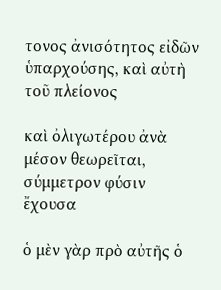τονος ἀνισότητος εἰδῶν ὑπαρχούσης, καὶ αὐτὴ τοῦ πλείονος

καὶ ὀλιγωτέρου ἀνὰ μέσον θεωρεῖται, σύμμετρον φύσιν ἔχουσα

ὁ μὲν γὰρ πρὸ αὐτῆς ὁ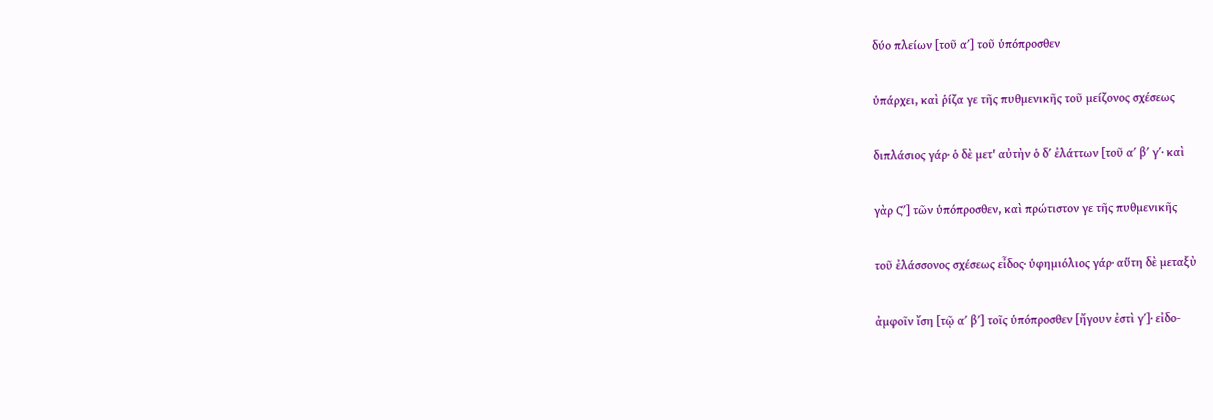δύο πλείων [τοῦ αʹ] τοῦ ὑπόπροσθεν

ὑπάρχει, καὶ ῥίζα γε τῆς πυθμενικῆς τοῦ μείζονος σχέσεως

διπλάσιος γάρ· ὁ δὲ μετ' αὐτὴν ὁ δʹ ἐλάττων [τοῦ αʹ βʹ γʹ· καὶ

γὰρ Ϛʹ] τῶν ὑπόπροσθεν, καὶ πρώτιστον γε τῆς πυθμενικῆς

τοῦ ἐλάσσονος σχέσεως εἶδος· ὑφημιόλιος γάρ· αὕτη δὲ μεταξὺ

ἀμφοῖν ἴση [τῷ αʹ βʹ] τοῖς ὑπόπροσθεν [ἤγουν ἐστὶ γʹ]· εἰδο-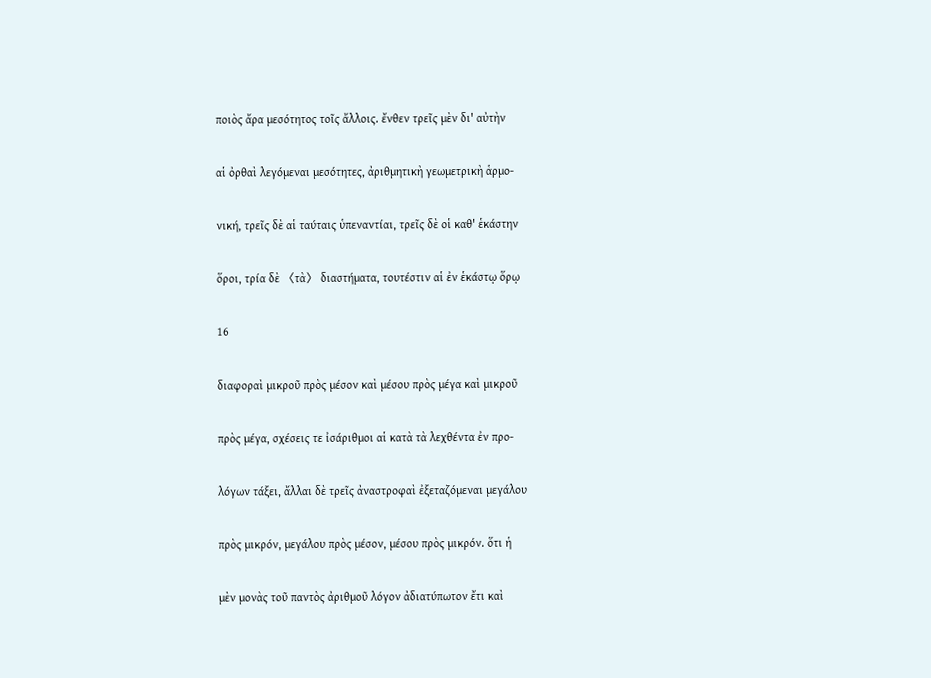ποιὸς ἄρα μεσότητος τοῖς ἄλλοις. ἔνθεν τρεῖς μὲν δι' αὐτὴν

αἱ ὀρθαὶ λεγόμεναι μεσότητες, ἀριθμητικὴ γεωμετρικὴ ἁρμο-

νική, τρεῖς δὲ αἱ ταύταις ὑπεναντίαι, τρεῖς δὲ οἱ καθ' ἑκάστην

ὅροι, τρία δὲ 〈τὰ〉 διαστήματα, τουτέστιν αἱ ἐν ἑκάστῳ ὅρῳ

16

διαφοραὶ μικροῦ πρὸς μέσον καὶ μέσου πρὸς μέγα καὶ μικροῦ

πρὸς μέγα, σχέσεις τε ἰσάριθμοι αἱ κατὰ τὰ λεχθέντα ἐν προ-

λόγων τάξει, ἄλλαι δὲ τρεῖς ἀναστροφαὶ ἐξεταζόμεναι μεγάλου

πρὸς μικρόν, μεγάλου πρὸς μέσον, μέσου πρὸς μικρόν. ὅτι ἡ

μὲν μονὰς τοῦ παντὸς ἀριθμοῦ λόγον ἀδιατύπωτον ἔτι καὶ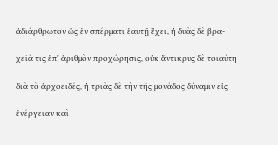ἀδιάρθρωτον ὡς ἐν σπέρματι ἑαυτῇ ἔχει, ἡ δυὰς δὲ βρα-

χεῖά τις ἐπ' ἀριθμὸν προχώρησις, οὐκ ἄντικρυς δὲ τοιαύτη

διὰ τὸ ἀρχοειδές, ἡ τριὰς δὲ τὴν τῆς μονάδος δύναμιν εἰς

ἐνέργειαν καὶ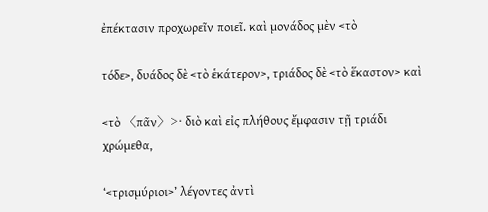ἐπέκτασιν προχωρεῖν ποιεῖ. καὶ μονάδος μὲν <τὸ

τόδε>, δυάδος δὲ <τὸ ἑκάτερον>, τριάδος δὲ <τὸ ἕκαστον> καὶ

<τὸ 〈πᾶν〉>· διὸ καὶ εἰς πλήθους ἔμφασιν τῇ τριάδι χρώμεθα,

‘<τρισμύριοι>’ λέγοντες ἀντὶ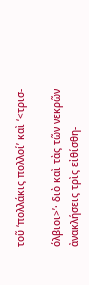τοῦ ‘πολλάκις πολλοί’ καὶ ‘<τρισ-

όλβιοι>’· διὸ καὶ τὰς τῶν νεκρῶν ἀνακλήσεις τρὶς εἰθίσθη-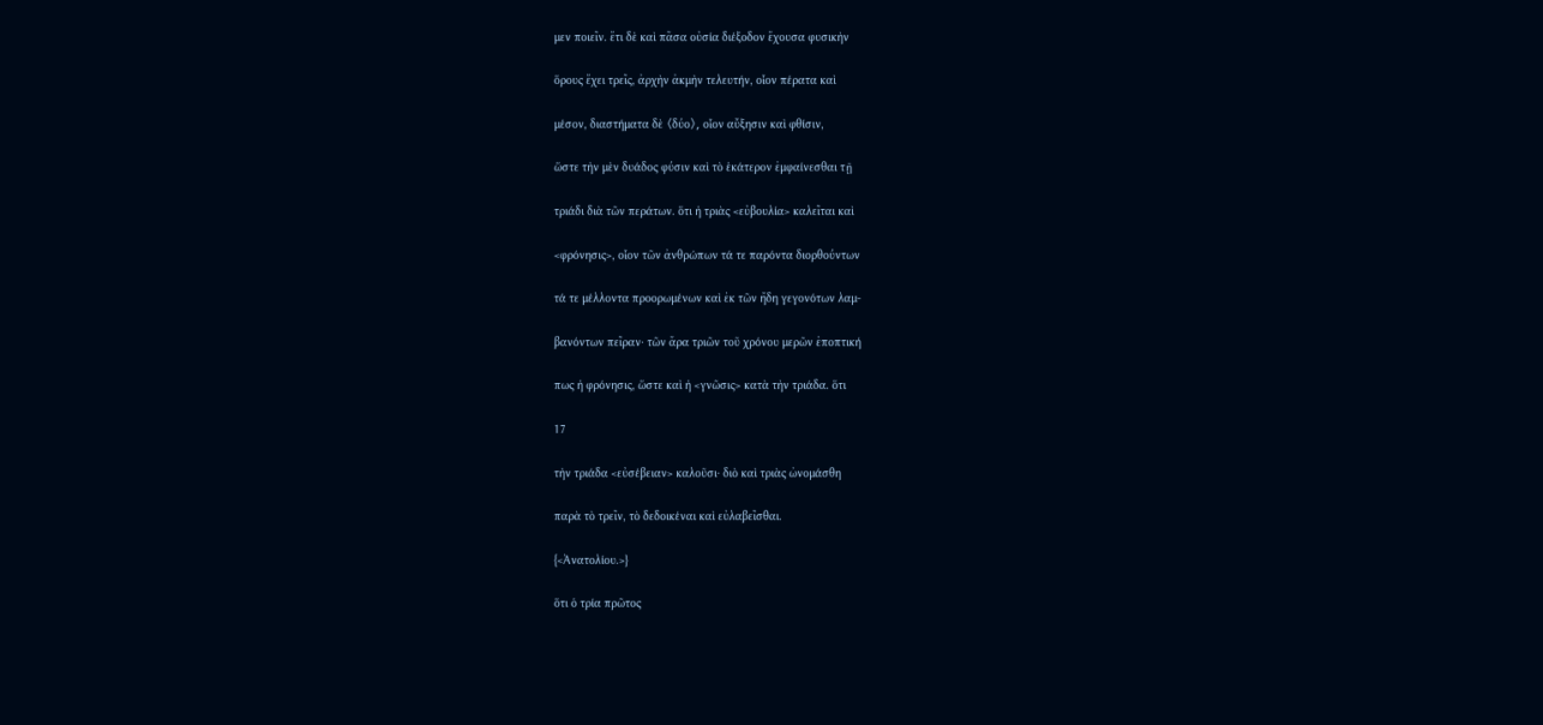μεν ποιεῖν. ἔτι δὲ καὶ πᾶσα οὐσία διέξοδον ἔχουσα φυσικὴν

ὅρους ἔχει τρεῖς, ἀρχὴν ἀκμὴν τελευτήν, οἷον πέρατα καὶ

μέσον, διαστήματα δὲ 〈δύο〉, οἷον αὔξησιν καὶ φθίσιν,

ὥστε τὴν μὲν δυάδος φύσιν καὶ τὸ ἑκάτερον ἐμφαίνεσθαι τῇ

τριάδι διὰ τῶν περάτων. ὅτι ἡ τριὰς <εὐβουλία> καλεῖται καὶ

<φρόνησις>, οἷον τῶν ἀνθρώπων τά τε παρόντα διορθούντων

τά τε μέλλοντα προορωμένων καὶ ἐκ τῶν ἤδη γεγονότων λαμ-

βανόντων πεῖραν· τῶν ἄρα τριῶν τοῦ χρόνου μερῶν ἐποπτική

πως ἡ φρόνησις, ὥστε καὶ ἡ <γνῶσις> κατὰ τὴν τριάδα. ὅτι

17

τὴν τριάδα <εὐσέβειαν> καλοῦσι· διὸ καὶ τριὰς ὠνομάσθη

παρὰ τὸ τρεῖν, τὸ δεδοικέναι καὶ εὐλαβεῖσθαι.

{<Ἀνατολίου.>}

ὅτι ὁ τρία πρῶτος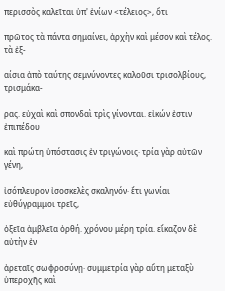περισσὸς καλεῖται ὑπ' ἐνίων <τέλειος>, ὅτι

πρῶτος τὰ πάντα σημαίνει, ἀρχὴν καὶ μέσον καὶ τέλος. τὰ ἐξ-

αίσια ἀπὸ ταύτης σεμνύνοντες καλοῦσι τρισολβίους, τρισμάκα-

ρας. εὐχαὶ καὶ σπονδαὶ τρὶς γίνονται. εἰκών ἐστιν ἐπιπέδου

καὶ πρώτη ὑπόστασις ἐν τριγώνοις· τρία γὰρ αὐτῶν γένη,

ἰσόπλευρον ἰσοσκελὲς σκαληνόν· ἔτι γωνίαι εὐθύγραμμοι τρεῖς,

ὀξεῖα ἀμβλεῖα ὀρθή. χρόνου μέρη τρία. εἴκαζον δὲ αὐτὴν ἐν

ἀρεταῖς σωφροσύνῃ· συμμετρία γὰρ αὕτη μεταξὺ ὑπεροχῆς καὶ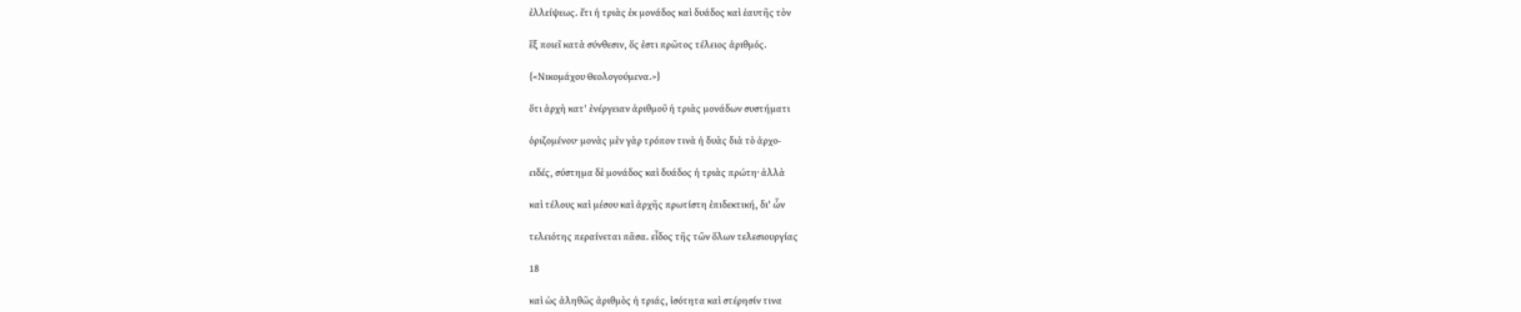ἐλλείψεως. ἔτι ἡ τριὰς ἐκ μονάδος καὶ δυάδος καὶ ἑαυτῆς τὸν

ἓξ ποιεῖ κατὰ σύνθεσιν, ὅς ἐστι πρῶτος τέλειος ἀριθμός.

{<Νικομάχου Θεολογούμενα.>}

ὅτι ἀρχὴ κατ' ἐνέργειαν ἀριθμοῦ ἡ τριὰς μονάδων συστήματι

ὁριζομένου· μονὰς μὲν γὰρ τρόπον τινὰ ἡ δυὰς διὰ τὸ ἀρχο-

ειδές, σύστημα δὲ μονάδος καὶ δυάδος ἡ τριὰς πρώτη· ἀλλὰ

καὶ τέλους καὶ μέσου καὶ ἀρχῆς πρωτίστη ἐπιδεκτική, δι' ὧν

τελειότης περαίνεται πᾶσα. εἶδος τῆς τῶν ὅλων τελεσιουργίας

18

καὶ ὡς ἀληθῶς ἀριθμὸς ἡ τριάς, ἰσότητα καὶ στέρησίν τινα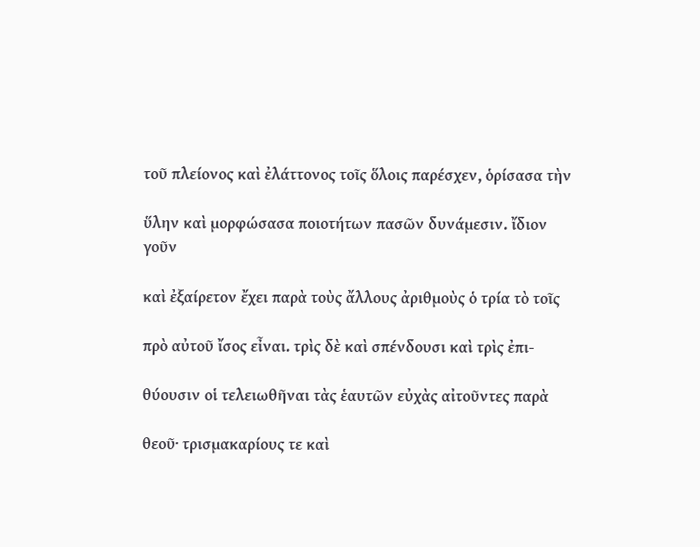τοῦ πλείονος καὶ ἐλάττονος τοῖς ὅλοις παρέσχεν, ὁρίσασα τὴν

ὕλην καὶ μορφώσασα ποιοτήτων πασῶν δυνάμεσιν. ἴδιον γοῦν

καὶ ἐξαίρετον ἔχει παρὰ τοὺς ἄλλους ἀριθμοὺς ὁ τρία τὸ τοῖς

πρὸ αὐτοῦ ἴσος εἶναι. τρὶς δὲ καὶ σπένδουσι καὶ τρὶς ἐπι-

θύουσιν οἱ τελειωθῆναι τὰς ἑαυτῶν εὐχὰς αἰτοῦντες παρὰ

θεοῦ· τρισμακαρίους τε καὶ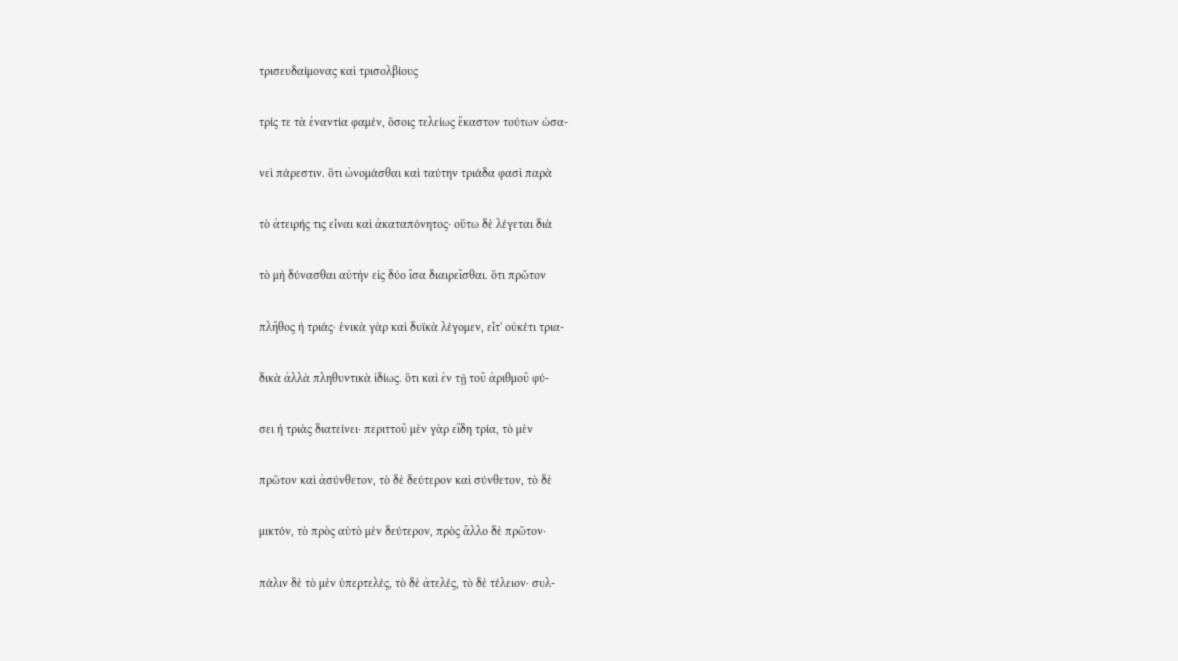τρισευδαίμονας καὶ τρισολβίους

τρίς τε τὰ ἐναντία φαμέν, ὅσοις τελείως ἕκαστον τούτων ὡσα-

νεὶ πάρεστιν. ὅτι ὠνομάσθαι καὶ ταύτην τριάδα φασὶ παρὰ

τὸ ἀτειρής τις εἶναι καὶ ἀκαταπόνητος· οὕτω δὲ λέγεται διὰ

τὸ μὴ δύνασθαι αὐτὴν εἰς δύο ἴσα διαιρεῖσθαι. ὅτι πρῶτον

πλῆθος ἡ τριάς· ἑνικὰ γὰρ καὶ δυϊκὰ λέγομεν, εἶτ' οὐκέτι τρια-

δικὰ ἀλλὰ πληθυντικὰ ἰδίως. ὅτι καὶ ἐν τῇ τοῦ ἀριθμοῦ φύ-

σει ἡ τριὰς διατείνει· περιττοῦ μὲν γὰρ εἴδη τρία, τὸ μὲν

πρῶτον καὶ ἀσύνθετον, τὸ δὲ δεύτερον καὶ σύνθετον, τὸ δὲ

μικτόν, τὸ πρὸς αὑτὸ μὲν δεύτερον, πρὸς ἄλλο δὲ πρῶτον·

πάλιν δὲ τὸ μὲν ὑπερτελές, τὸ δὲ ἀτελές, τὸ δὲ τέλειον· συλ-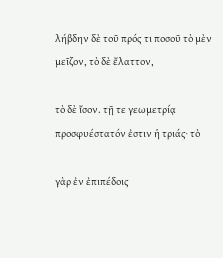λήβδην δὲ τοῦ πρός τι ποσοῦ τὸ μὲν μεῖζον, τὸ δὲ ἔλαττον,

τὸ δὲ ἴσον. τῇ τε γεωμετρίᾳ προσφυέστατόν ἐστιν ἡ τριάς· τὸ

γὰρ ἐν ἐπιπέδοις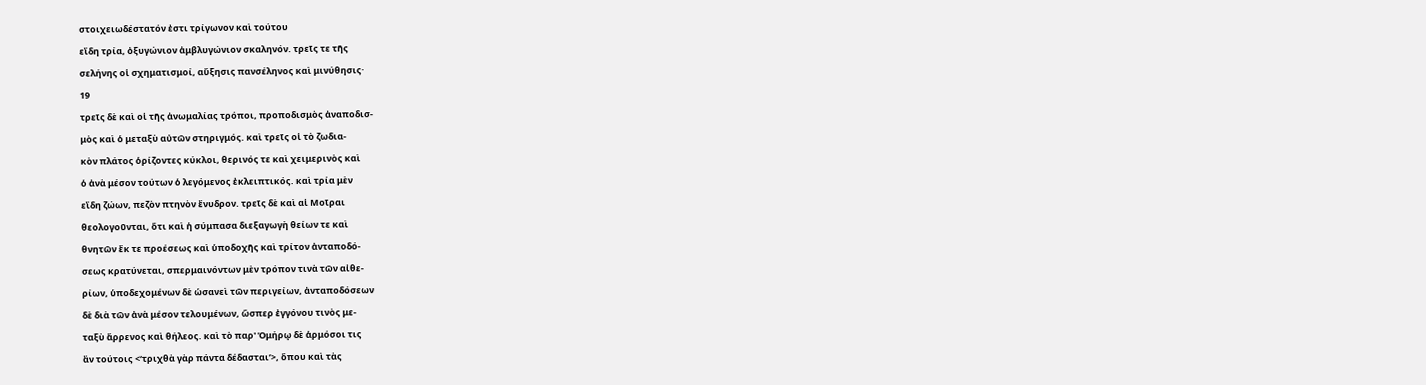στοιχειωδέστατόν ἐστι τρίγωνον καὶ τούτου

εἴδη τρία, ὀξυγώνιον ἀμβλυγώνιον σκαληνόν. τρεῖς τε τῆς

σελήνης οἱ σχηματισμοί, αὔξησις πανσέληνος καὶ μινύθησις·

19

τρεῖς δὲ καὶ οἱ τῆς ἀνωμαλίας τρόποι, προποδισμὸς ἀναποδισ-

μὸς καὶ ὁ μεταξὺ αὐτῶν στηριγμός. καὶ τρεῖς οἱ τὸ ζωδια-

κὸν πλάτος ὁρίζοντες κύκλοι, θερινός τε καὶ χειμερινὸς καὶ

ὁ ἀνὰ μέσον τούτων ὁ λεγόμενος ἐκλειπτικός. καὶ τρία μὲν

εἴδη ζώων, πεζὸν πτηνὸν ἔνυδρον. τρεῖς δὲ καὶ αἱ Μοῖραι

θεολογοῦνται, ὅτι καὶ ἡ σύμπασα διεξαγωγὴ θείων τε καὶ

θνητῶν ἔκ τε προέσεως καὶ ὑποδοχῆς καὶ τρίτον ἀνταποδό-

σεως κρατύνεται, σπερμαινόντων μὲν τρόπον τινὰ τῶν αἰθε-

ρίων, ὑποδεχομένων δὲ ὡσανεὶ τῶν περιγείων, ἀνταποδόσεων

δὲ διὰ τῶν ἀνὰ μέσον τελουμένων, ὥσπερ ἐγγόνου τινὸς με-

ταξὺ ἄρρενος καὶ θήλεος. καὶ τὸ παρ' Ὁμήρῳ δὲ ἁρμόσοι τις

ἂν τούτοις <‘τριχθὰ γὰρ πάντα δέδασται’>, ὅπου καὶ τὰς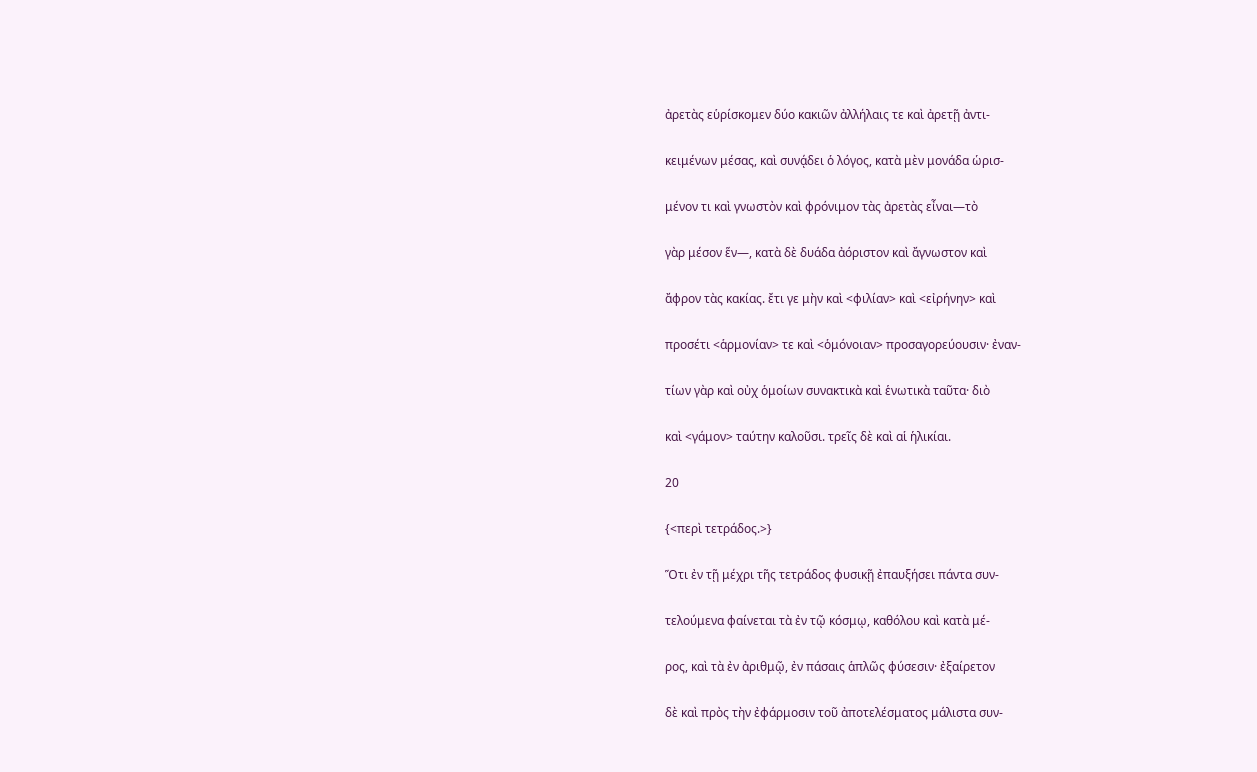ἀρετὰς εὑρίσκομεν δύο κακιῶν ἀλλήλαις τε καὶ ἀρετῇ ἀντι-

κειμένων μέσας, καὶ συνᾴδει ὁ λόγος, κατὰ μὲν μονάδα ὡρισ-

μένον τι καὶ γνωστὸν καὶ φρόνιμον τὰς ἀρετὰς εἶναι—τὸ

γὰρ μέσον ἕν—, κατὰ δὲ δυάδα ἀόριστον καὶ ἄγνωστον καὶ

ἄφρον τὰς κακίας. ἔτι γε μὴν καὶ <φιλίαν> καὶ <εἰρήνην> καὶ

προσέτι <ἁρμονίαν> τε καὶ <ὁμόνοιαν> προσαγορεύουσιν· ἐναν-

τίων γὰρ καὶ οὐχ ὁμοίων συνακτικὰ καὶ ἑνωτικὰ ταῦτα· διὸ

καὶ <γάμον> ταύτην καλοῦσι. τρεῖς δὲ καὶ αἱ ἡλικίαι.

20

{<περὶ τετράδος.>}

Ὅτι ἐν τῇ μέχρι τῆς τετράδος φυσικῇ ἐπαυξήσει πάντα συν-

τελούμενα φαίνεται τὰ ἐν τῷ κόσμῳ, καθόλου καὶ κατὰ μέ-

ρος, καὶ τὰ ἐν ἀριθμῷ, ἐν πάσαις ἁπλῶς φύσεσιν· ἐξαίρετον

δὲ καὶ πρὸς τὴν ἐφάρμοσιν τοῦ ἀποτελέσματος μάλιστα συν-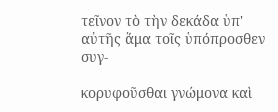τεῖνον τὸ τὴν δεκάδα ὑπ' αὐτῆς ἅμα τοῖς ὑπόπροσθεν συγ-

κορυφοῦσθαι γνώμονα καὶ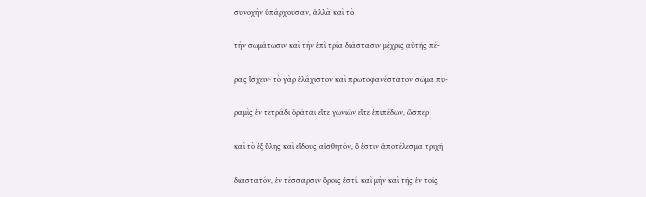συνοχὴν ὑπάρχουσαν, ἀλλὰ καὶ τὸ

τὴν σωμάτωσιν καὶ τὴν ἐπὶ τρία διάστασιν μέχρις αὐτῆς πέ-

ρας ἴσχειν· τὸ γὰρ ἐλάχιστον καὶ πρωτοφανέστατον σῶμα πυ-

ραμὶς ἐν τετράδι ὁρᾶται εἴτε γωνιῶν εἴτε ἐπιπέδων, ὥσπερ

καὶ τὸ ἐξ ὕλης καὶ εἴδους αἰσθητόν, ὅ ἐστιν ἀποτέλεσμα τριχῆ

διαστατόν, ἐν τέσσαρσιν ὅροις ἐστί. καὶ μὴν καὶ τῆς ἐν τοῖς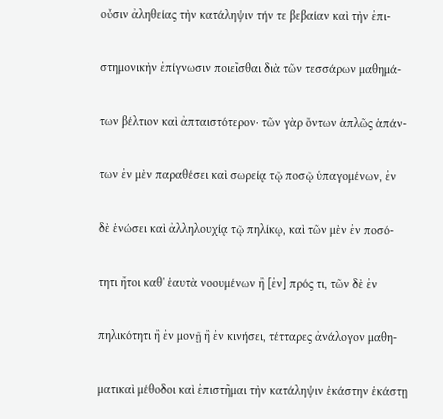οὖσιν ἀληθείας τὴν κατάληψιν τήν τε βεβαίαν καὶ τὴν ἐπι-

στημονικὴν ἐπίγνωσιν ποιεῖσθαι διὰ τῶν τεσσάρων μαθημά-

των βέλτιον καὶ ἀπταιστότερον· τῶν γὰρ ὄντων ἁπλῶς ἁπάν-

των ἐν μὲν παραθέσει καὶ σωρείᾳ τῷ ποσῷ ὑπαγομένων, ἐν

δὲ ἑνώσει καὶ ἀλληλουχίᾳ τῷ πηλίκῳ, καὶ τῶν μὲν ἐν ποσό-

τητι ἤτοι καθ' ἑαυτὰ νοουμένων ἢ [ἐν] πρός τι, τῶν δὲ ἐν

πηλικότητι ἢ ἐν μονῇ ἢ ἐν κινήσει, τέτταρες ἀνάλογον μαθη-

ματικαὶ μέθοδοι καὶ ἐπιστῆμαι τὴν κατάληψιν ἑκάστην ἑκάστῃ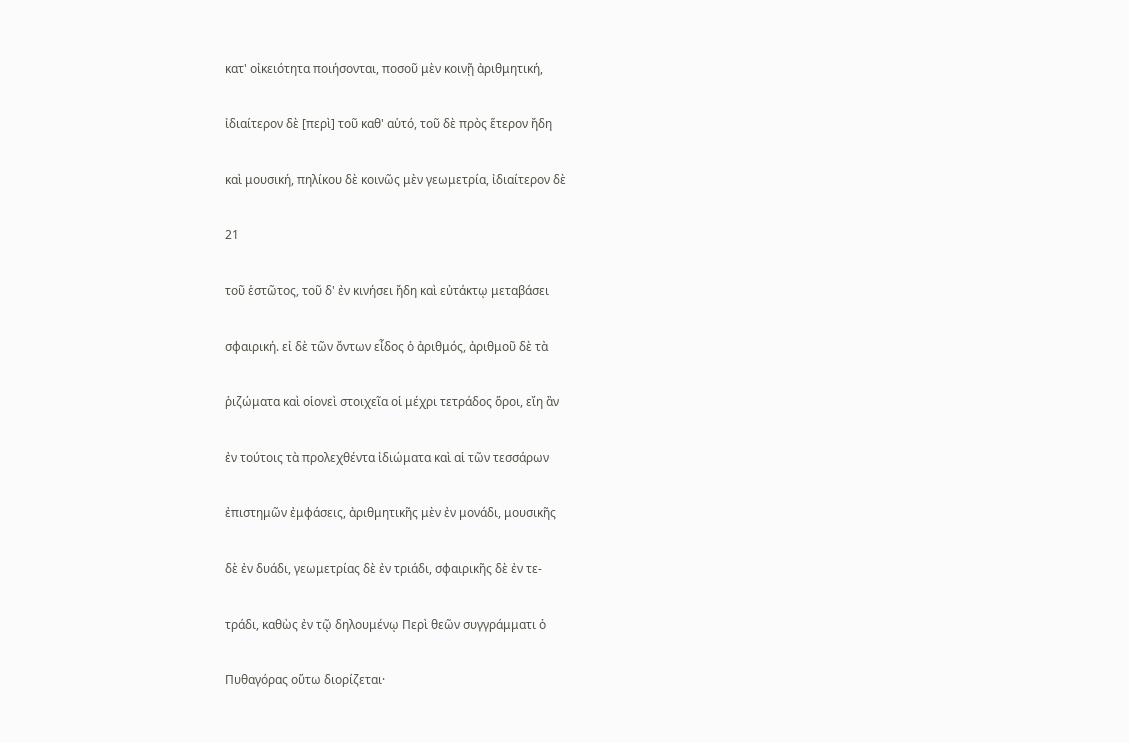κατ' οἰκειότητα ποιήσονται, ποσοῦ μὲν κοινῇ ἀριθμητική,

ἰδιαίτερον δὲ [περὶ] τοῦ καθ' αὑτό, τοῦ δὲ πρὸς ἕτερον ἤδη

καὶ μουσική, πηλίκου δὲ κοινῶς μὲν γεωμετρία, ἰδιαίτερον δὲ

21

τοῦ ἑστῶτος, τοῦ δ' ἐν κινήσει ἤδη καὶ εὐτάκτῳ μεταβάσει

σφαιρική. εἰ δὲ τῶν ὄντων εἶδος ὁ ἀριθμός, ἀριθμοῦ δὲ τὰ

ῥιζώματα καὶ οἱονεὶ στοιχεῖα οἱ μέχρι τετράδος ὅροι, εἴη ἂν

ἐν τούτοις τὰ προλεχθέντα ἰδιώματα καὶ αἱ τῶν τεσσάρων

ἐπιστημῶν ἐμφάσεις, ἀριθμητικῆς μὲν ἐν μονάδι, μουσικῆς

δὲ ἐν δυάδι, γεωμετρίας δὲ ἐν τριάδι, σφαιρικῆς δὲ ἐν τε-

τράδι, καθὼς ἐν τῷ δηλουμένῳ Περὶ θεῶν συγγράμματι ὁ

Πυθαγόρας οὕτω διορίζεται·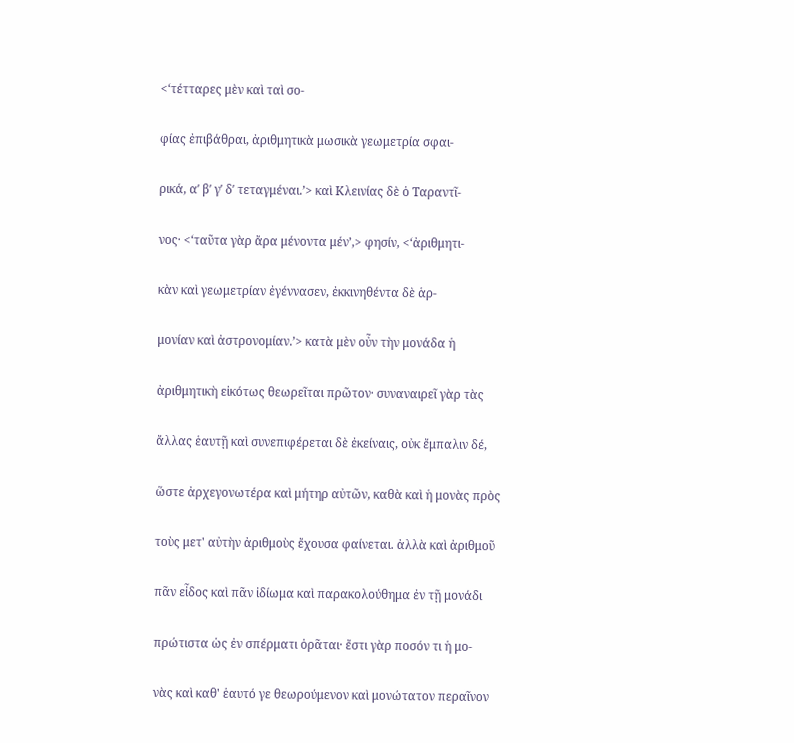<‘τέτταρες μὲν καὶ ταὶ σο-

φίας ἐπιβάθραι, ἀριθμητικὰ μωσικὰ γεωμετρία σφαι-

ρικά, αʹ βʹ γʹ δʹ τεταγμέναι.’> καὶ Κλεινίας δὲ ὁ Ταραντῖ-

νος· <‘ταῦτα γὰρ ἄρα μένοντα μέν’,> φησίν, <‘ἀριθμητι-

κὰν καὶ γεωμετρίαν ἐγέννασεν, ἐκκινηθέντα δὲ ἁρ-

μονίαν καὶ ἀστρονομίαν.’> κατὰ μὲν οὖν τὴν μονάδα ἡ

ἀριθμητικὴ εἰκότως θεωρεῖται πρῶτον· συναναιρεῖ γὰρ τὰς

ἄλλας ἑαυτῇ καὶ συνεπιφέρεται δὲ ἐκείναις, οὐκ ἔμπαλιν δέ,

ὥστε ἀρχεγονωτέρα καὶ μήτηρ αὐτῶν, καθὰ καὶ ἡ μονὰς πρὸς

τοὺς μετ' αὐτὴν ἀριθμοὺς ἔχουσα φαίνεται. ἀλλὰ καὶ ἀριθμοῦ

πᾶν εἶδος καὶ πᾶν ἰδίωμα καὶ παρακολούθημα ἐν τῇ μονάδι

πρώτιστα ὡς ἐν σπέρματι ὁρᾶται· ἔστι γὰρ ποσόν τι ἡ μο-

νὰς καὶ καθ' ἑαυτό γε θεωρούμενον καὶ μονώτατον περαῖνον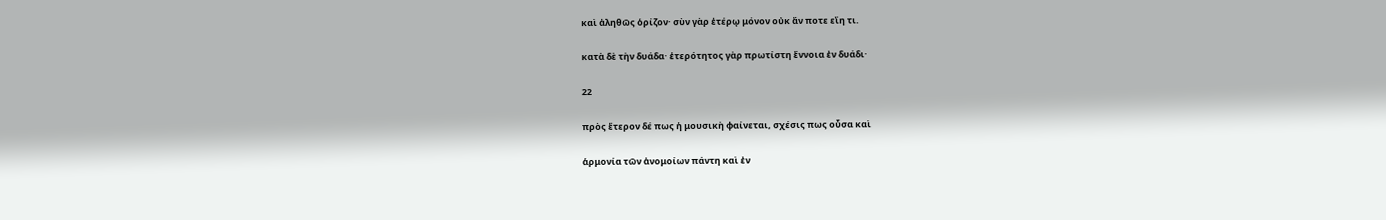καὶ ἀληθῶς ὁρίζον· σὺν γὰρ ἑτέρῳ μόνον οὐκ ἄν ποτε εἴη τι.

κατὰ δὲ τὴν δυάδα· ἑτερότητος γὰρ πρωτίστη ἔννοια ἐν δυάδι·

22

πρὸς ἕτερον δέ πως ἡ μουσικὴ φαίνεται, σχέσις πως οὖσα καὶ

ἁρμονία τῶν ἀνομοίων πάντη καὶ ἐν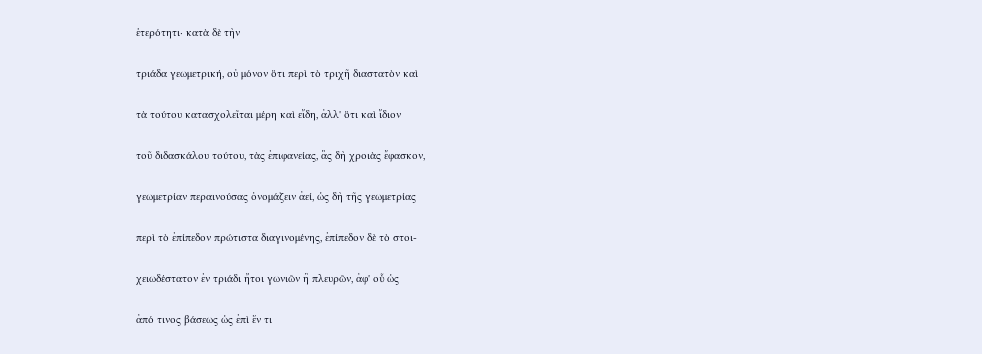ἑτερότητι· κατὰ δὲ τὴν

τριάδα γεωμετρική, οὐ μόνον ὅτι περὶ τὸ τριχῆ διαστατὸν καὶ

τὰ τούτου κατασχολεῖται μέρη καὶ εἴδη, ἀλλ' ὅτι καὶ ἴδιον

τοῦ διδασκάλου τούτου, τὰς ἐπιφανείας, ἃς δὴ χροιὰς ἔφασκον,

γεωμετρίαν περαινούσας ὀνομάζειν ἀεί, ὡς δὴ τῆς γεωμετρίας

περὶ τὸ ἐπίπεδον πρώτιστα διαγινομένης, ἐπίπεδον δὲ τὸ στοι-

χειωδέστατον ἐν τριάδι ἤτοι γωνιῶν ἢ πλευρῶν, ἀφ' οὗ ὡς

ἀπό τινος βάσεως ὡς ἐπὶ ἕν τι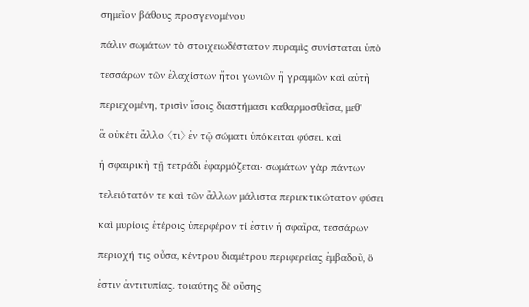σημεῖον βάθους προσγενομένου

πάλιν σωμάτων τὸ στοιχειωδέστατον πυραμὶς συνίσταται ὑπὸ

τεσσάρων τῶν ἐλαχίστων ἤτοι γωνιῶν ἢ γραμμῶν καὶ αὐτὴ

περιεχομένη, τρισὶν ἴσοις διαστήμασι καθαρμοσθεῖσα, μεθ'

ἃ οὐκέτι ἄλλο 〈τι〉 ἐν τῷ σώματι ὑπόκειται φύσει. καὶ

ἡ σφαιρικὴ τῇ τετράδι ἐφαρμόζεται· σωμάτων γὰρ πάντων

τελειότατόν τε καὶ τῶν ἄλλων μάλιστα περιεκτικώτατον φύσει

καὶ μυρίοις ἑτέροις ὑπερφέρον τί ἐστιν ἡ σφαῖρα, τεσσάρων

περιοχή τις οὖσα, κέντρου διαμέτρου περιφερείας ἐμβαδοῦ, ὅ

ἐστιν ἀντιτυπίας. τοιαύτης δὲ οὔσης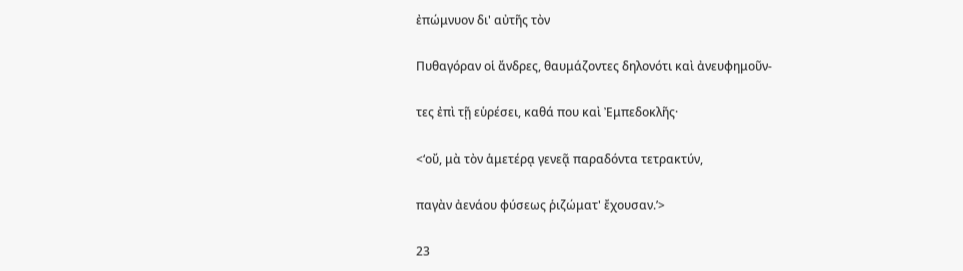ἐπώμνυον δι' αὐτῆς τὸν

Πυθαγόραν οἱ ἄνδρες, θαυμάζοντες δηλονότι καὶ ἀνευφημοῦν-

τες ἐπὶ τῇ εὑρέσει, καθά που καὶ Ἐμπεδοκλῆς·

<‘οὔ, μὰ τὸν ἁμετέρᾳ γενεᾷ παραδόντα τετρακτύν,

παγὰν ἀενάου φύσεως ῥιζώματ' ἔχουσαν.’>

23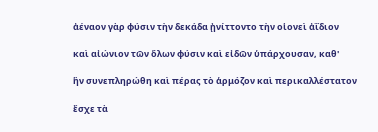ἀέναον γὰρ φύσιν τὴν δεκάδα ᾐνίττοντο τὴν οἱονεὶ ἀΐδιον

καὶ αἰώνιον τῶν ὅλων φύσιν καὶ εἰδῶν ὑπάρχουσαν, καθ'

ἣν συνεπληρώθη καὶ πέρας τὸ ἁρμόζον καὶ περικαλλέστατον

ἔσχε τὰ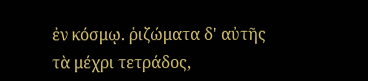ἐν κόσμῳ. ῥιζώματα δ' αὐτῆς τὰ μέχρι τετράδος,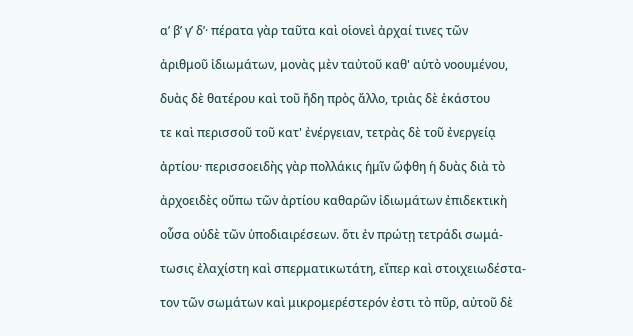αʹ βʹ γʹ δʹ· πέρατα γὰρ ταῦτα καὶ οἱονεὶ ἀρχαί τινες τῶν

ἀριθμοῦ ἰδιωμάτων, μονὰς μὲν ταὐτοῦ καθ' αὑτὸ νοουμένου,

δυὰς δὲ θατέρου καὶ τοῦ ἤδη πρὸς ἄλλο, τριὰς δὲ ἑκάστου

τε καὶ περισσοῦ τοῦ κατ' ἐνέργειαν, τετρὰς δὲ τοῦ ἐνεργείᾳ

ἀρτίου· περισσοειδὴς γὰρ πολλάκις ἡμῖν ὤφθη ἡ δυὰς διὰ τὸ

ἀρχοειδὲς οὔπω τῶν ἀρτίου καθαρῶν ἰδιωμάτων ἐπιδεκτικὴ

οὖσα οὐδὲ τῶν ὑποδιαιρέσεων. ὅτι ἐν πρώτῃ τετράδι σωμά-

τωσις ἐλαχίστη καὶ σπερματικωτάτη, εἴπερ καὶ στοιχειωδέστα-

τον τῶν σωμάτων καὶ μικρομερέστερόν ἐστι τὸ πῦρ, αὐτοῦ δὲ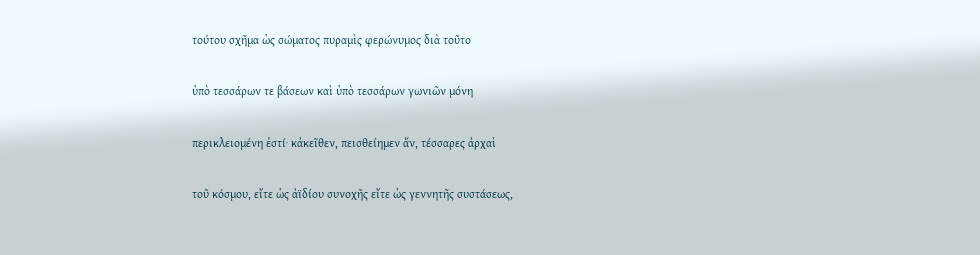τούτου σχῆμα ὡς σώματος πυραμὶς φερώνυμος διὰ τοῦτο

ὑπὸ τεσσάρων τε βάσεων καὶ ὑπὸ τεσσάρων γωνιῶν μόνη

περικλειομένη ἐστί· κἀκεῖθεν, πεισθείημεν ἄν, τέσσαρες ἀρχαὶ

τοῦ κόσμου, εἴτε ὡς ἀϊδίου συνοχῆς εἴτε ὡς γεννητῆς συστάσεως,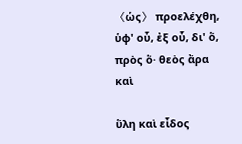〈ὡς〉 προελέχθη, ὑφ' οὗ, ἐξ οὗ, δι' ὅ, πρὸς ὅ· θεὸς ἄρα καὶ

ὕλη καὶ εἶδος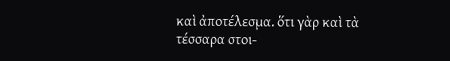καὶ ἀποτέλεσμα. ὅτι γὰρ καὶ τὰ τέσσαρα στοι-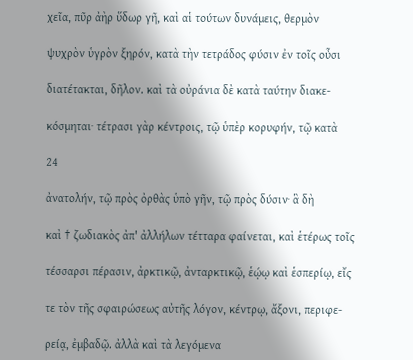χεῖα, πῦρ ἀὴρ ὕδωρ γῆ, καὶ αἱ τούτων δυνάμεις, θερμὸν

ψυχρὸν ὑγρὸν ξηρόν, κατὰ τὴν τετράδος φύσιν ἐν τοῖς οὖσι

διατέτακται, δῆλον. καὶ τὰ οὐράνια δὲ κατὰ ταύτην διακε-

κόσμηται· τέτρασι γὰρ κέντροις, τῷ ὑπὲρ κορυφήν, τῷ κατὰ

24

ἀνατολήν, τῷ πρὸς ὀρθὰς ὑπὸ γῆν, τῷ πρὸς δύσιν· ἃ δὴ

καὶ † ζωδιακὸς ἀπ' ἀλλήλων τέτταρα φαίνεται, καὶ ἑτέρως τοῖς

τέσσαρσι πέρασιν, ἀρκτικῷ, ἀνταρκτικῷ, ἑῴῳ καὶ ἑσπερίῳ, εἴς

τε τὸν τῆς σφαιρώσεως αὐτῆς λόγον, κέντρῳ, ἄξονι, περιφε-

ρείᾳ, ἐμβαδῷ. ἀλλὰ καὶ τὰ λεγόμενα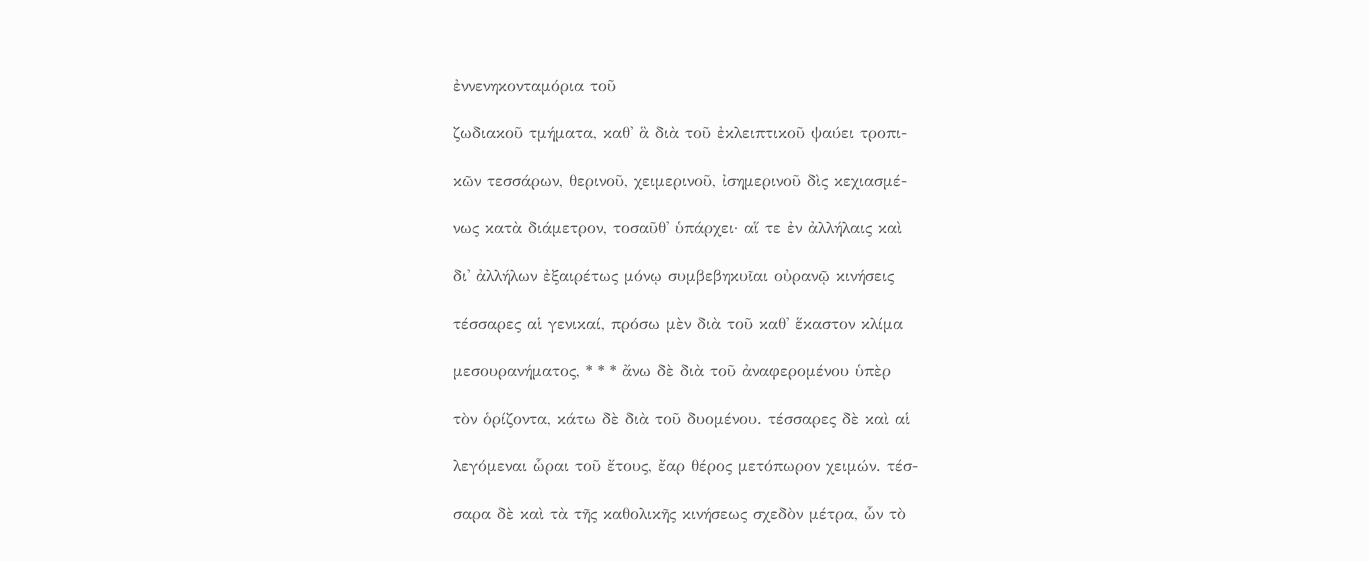ἐννενηκονταμόρια τοῦ

ζωδιακοῦ τμήματα, καθ' ἃ διὰ τοῦ ἐκλειπτικοῦ ψαύει τροπι-

κῶν τεσσάρων, θερινοῦ, χειμερινοῦ, ἰσημερινοῦ δὶς κεχιασμέ-

νως κατὰ διάμετρον, τοσαῦθ' ὑπάρχει· αἵ τε ἐν ἀλλήλαις καὶ

δι' ἀλλήλων ἐξαιρέτως μόνῳ συμβεβηκυῖαι οὐρανῷ κινήσεις

τέσσαρες αἱ γενικαί, πρόσω μὲν διὰ τοῦ καθ' ἕκαστον κλίμα

μεσουρανήματος, * * * ἄνω δὲ διὰ τοῦ ἀναφερομένου ὑπὲρ

τὸν ὁρίζοντα, κάτω δὲ διὰ τοῦ δυομένου. τέσσαρες δὲ καὶ αἱ

λεγόμεναι ὧραι τοῦ ἔτους, ἔαρ θέρος μετόπωρον χειμών. τέσ-

σαρα δὲ καὶ τὰ τῆς καθολικῆς κινήσεως σχεδὸν μέτρα, ὧν τὸ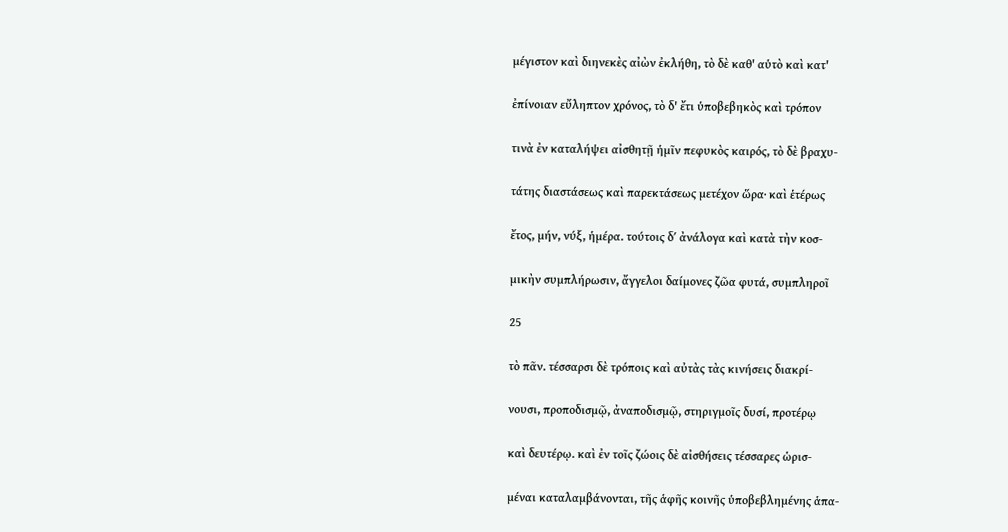μέγιστον καὶ διηνεκὲς αἰὼν ἐκλήθη, τὸ δὲ καθ' αὑτὸ καὶ κατ'

ἐπίνοιαν εὔληπτον χρόνος, τὸ δ' ἔτι ὑποβεβηκὸς καὶ τρόπον

τινὰ ἐν καταλήψει αἰσθητῇ ἡμῖν πεφυκὸς καιρός, τὸ δὲ βραχυ-

τάτης διαστάσεως καὶ παρεκτάσεως μετέχον ὥρα· καὶ ἑτέρως

ἔτος, μήν, νύξ, ἡμέρα. τούτοις δʹ ἀνάλογα καὶ κατὰ τὴν κοσ-

μικὴν συμπλήρωσιν, ἄγγελοι δαίμονες ζῶα φυτά, συμπληροῖ

25

τὸ πᾶν. τέσσαρσι δὲ τρόποις καὶ αὐτὰς τὰς κινήσεις διακρί-

νουσι, προποδισμῷ, ἀναποδισμῷ, στηριγμοῖς δυσί, προτέρῳ

καὶ δευτέρῳ. καὶ ἐν τοῖς ζώοις δὲ αἰσθήσεις τέσσαρες ὡρισ-

μέναι καταλαμβάνονται, τῆς ἁφῆς κοινῆς ὑποβεβλημένης ἁπα-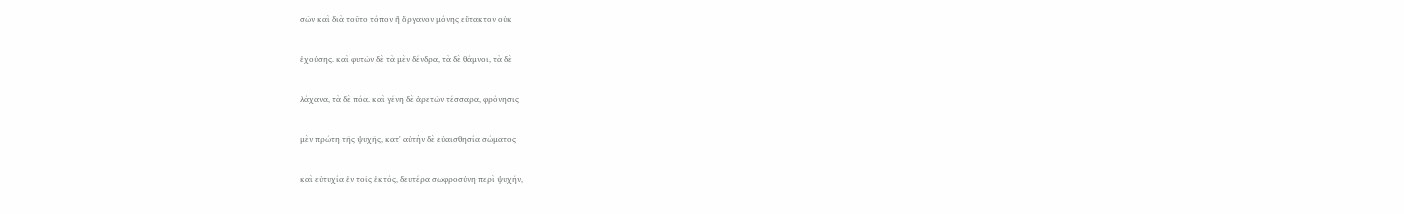σῶν καὶ διὰ τοῦτο τόπον ἢ ὄργανον μόνης εὔτακτον οὐκ

ἐχούσης. καὶ φυτῶν δὲ τὰ μὲν δένδρα, τὰ δὲ θάμνοι, τὰ δὲ

λάχανα, τὰ δὲ πόα. καὶ γένη δὲ ἀρετῶν τέσσαρα, φρόνησις

μὲν πρώτη τῆς ψυχῆς, κατ' αὐτὴν δὲ εὐαισθησία σώματος

καὶ εὐτυχία ἐν τοῖς ἐκτός, δευτέρα σωφροσύνη περὶ ψυχήν,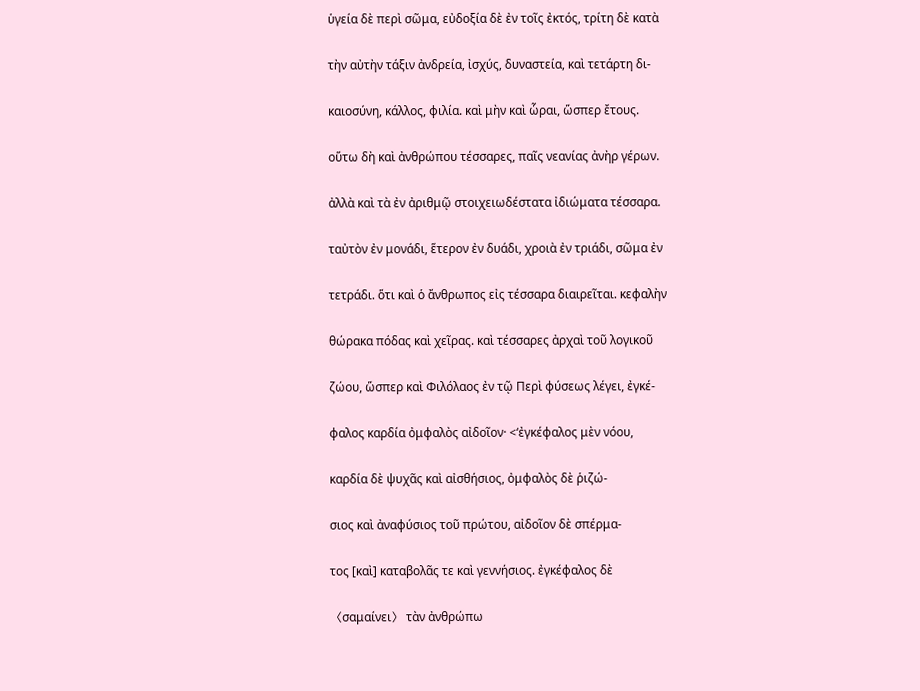ὑγεία δὲ περὶ σῶμα, εὐδοξία δὲ ἐν τοῖς ἐκτός, τρίτη δὲ κατὰ

τὴν αὐτὴν τάξιν ἀνδρεία, ἰσχύς, δυναστεία, καὶ τετάρτη δι-

καιοσύνη, κάλλος, φιλία. καὶ μὴν καὶ ὧραι, ὥσπερ ἔτους.

οὕτω δὴ καὶ ἀνθρώπου τέσσαρες, παῖς νεανίας ἀνὴρ γέρων.

ἀλλὰ καὶ τὰ ἐν ἀριθμῷ στοιχειωδέστατα ἰδιώματα τέσσαρα.

ταὐτὸν ἐν μονάδι, ἕτερον ἐν δυάδι, χροιὰ ἐν τριάδι, σῶμα ἐν

τετράδι. ὅτι καὶ ὁ ἄνθρωπος εἰς τέσσαρα διαιρεῖται. κεφαλὴν

θώρακα πόδας καὶ χεῖρας. καὶ τέσσαρες ἀρχαὶ τοῦ λογικοῦ

ζώου, ὥσπερ καὶ Φιλόλαος ἐν τῷ Περὶ φύσεως λέγει, ἐγκέ-

φαλος καρδία ὀμφαλὸς αἰδοῖον· <‘ἐγκέφαλος μὲν νόου,

καρδία δὲ ψυχᾶς καὶ αἰσθήσιος, ὀμφαλὸς δὲ ῥιζώ-

σιος καὶ ἀναφύσιος τοῦ πρώτου, αἰδοῖον δὲ σπέρμα-

τος [καὶ] καταβολᾶς τε καὶ γεννήσιος. ἐγκέφαλος δὲ

〈σαμαίνει〉 τὰν ἀνθρώπω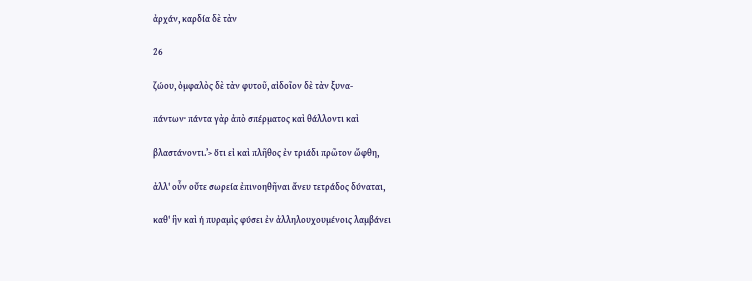ἀρχάν, καρδία δὲ τὰν

26

ζώου, ὀμφαλὸς δὲ τὰν φυτοῦ, αἰδοῖον δὲ τὰν ξυνα-

πάντων· πάντα γὰρ ἀπὸ σπέρματος καὶ θάλλοντι καὶ

βλαστάνοντι.’> ὅτι εἰ καὶ πλῆθος ἐν τριάδι πρῶτον ὤφθη,

ἀλλ' οὖν οὔτε σωρεία ἐπινοηθῆναι ἄνευ τετράδος δύναται,

καθ' ἣν καὶ ἡ πυραμὶς φύσει ἐν ἀλληλουχουμένοις λαμβάνει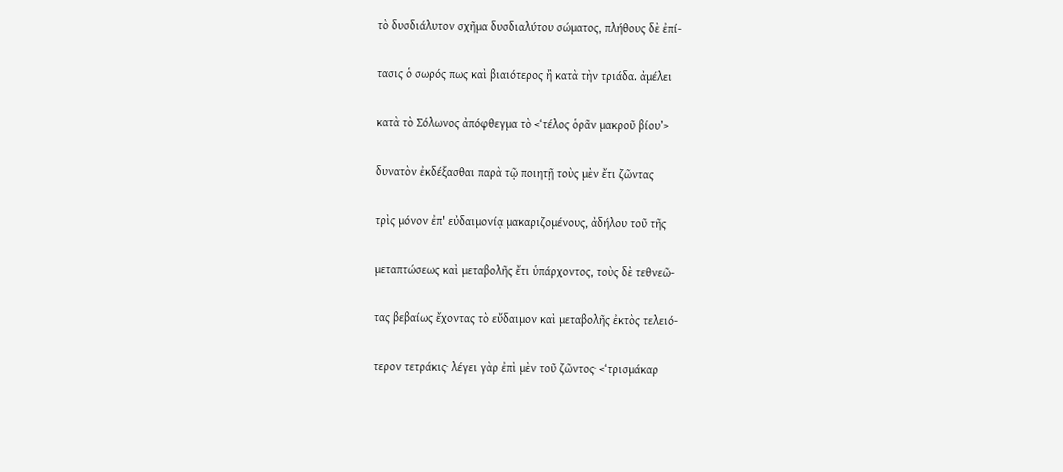τὸ δυσδιάλυτον σχῆμα δυσδιαλύτου σώματος, πλήθους δὲ ἐπί-

τασις ὁ σωρός πως καὶ βιαιότερος ἢ κατὰ τὴν τριάδα. ἀμέλει

κατὰ τὸ Σόλωνος ἀπόφθεγμα τὸ <‘τέλος ὁρᾶν μακροῦ βίου’>

δυνατὸν ἐκδέξασθαι παρὰ τῷ ποιητῇ τοὺς μὲν ἔτι ζῶντας

τρὶς μόνον ἐπ' εὐδαιμονίᾳ μακαριζομένους, ἀδήλου τοῦ τῆς

μεταπτώσεως καὶ μεταβολῆς ἔτι ὑπάρχοντος, τοὺς δὲ τεθνεῶ-

τας βεβαίως ἔχοντας τὸ εὔδαιμον καὶ μεταβολῆς ἐκτὸς τελειό-

τερον τετράκις· λέγει γὰρ ἐπὶ μὲν τοῦ ζῶντος· <‘τρισμάκαρ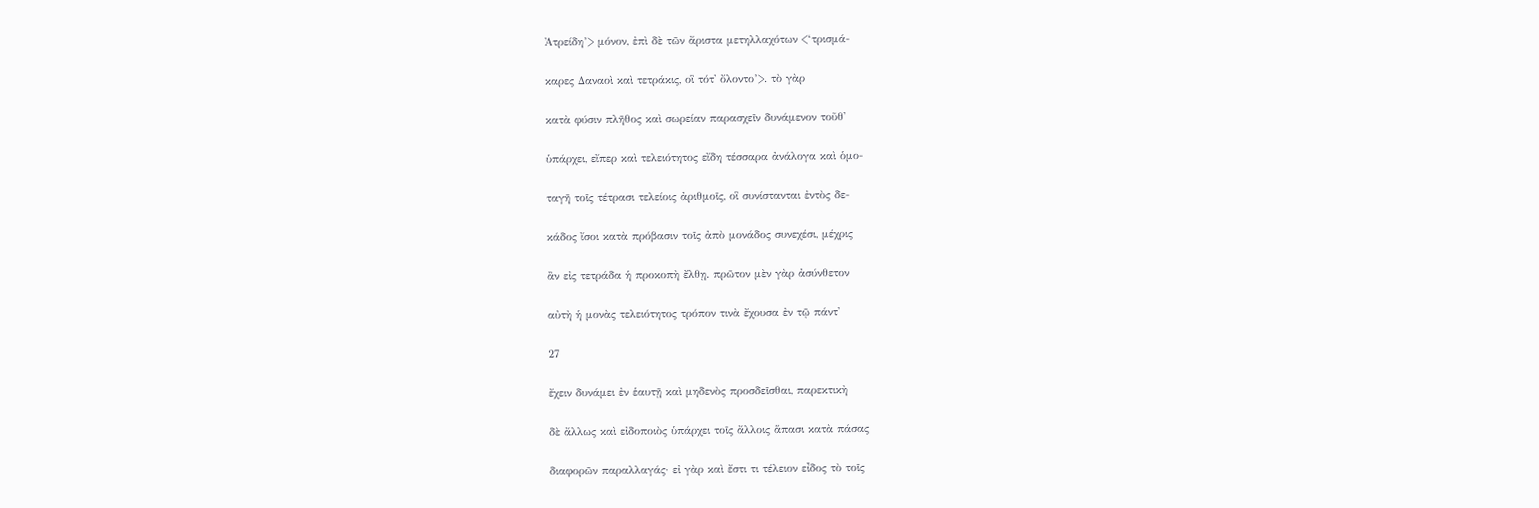Ἀτρείδη’> μόνον, ἐπὶ δὲ τῶν ἄριστα μετηλλαχότων <‘τρισμά-

καρες Δαναοὶ καὶ τετράκις, οἳ τότ' ὄλοντο’>. τὸ γὰρ

κατὰ φύσιν πλῆθος καὶ σωρείαν παρασχεῖν δυνάμενον τοῦθ'

ὑπάρχει, εἴπερ καὶ τελειότητος εἴδη τέσσαρα ἀνάλογα καὶ ὁμο-

ταγῆ τοῖς τέτρασι τελείοις ἀριθμοῖς, οἳ συνίστανται ἐντὸς δε-

κάδος ἴσοι κατὰ πρόβασιν τοῖς ἀπὸ μονάδος συνεχέσι, μέχρις

ἂν εἰς τετράδα ἡ προκοπὴ ἔλθῃ. πρῶτον μὲν γὰρ ἀσύνθετον

αὐτὴ ἡ μονὰς τελειότητος τρόπον τινὰ ἔχουσα ἐν τῷ πάντ'

27

ἔχειν δυνάμει ἐν ἑαυτῇ καὶ μηδενὸς προσδεῖσθαι, παρεκτικὴ

δὲ ἄλλως καὶ εἰδοποιὸς ὑπάρχει τοῖς ἄλλοις ἅπασι κατὰ πάσας

διαφορῶν παραλλαγάς· εἰ γὰρ καὶ ἔστι τι τέλειον εἶδος τὸ τοῖς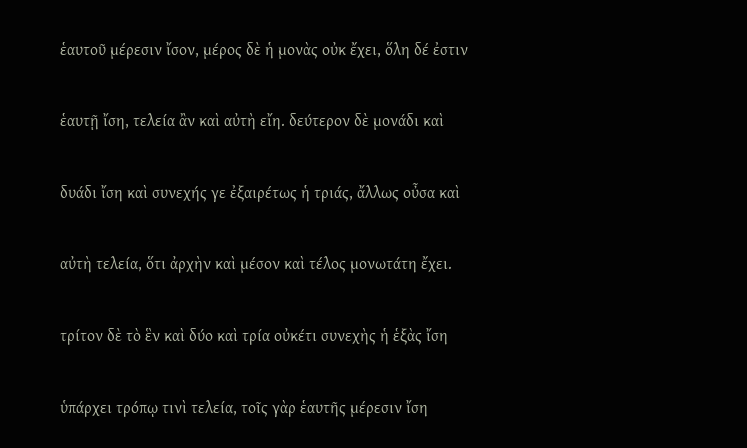ἑαυτοῦ μέρεσιν ἴσον, μέρος δὲ ἡ μονὰς οὐκ ἔχει, ὅλη δέ ἐστιν

ἑαυτῇ ἴση, τελεία ἂν καὶ αὐτὴ εἴη. δεύτερον δὲ μονάδι καὶ

δυάδι ἴση καὶ συνεχής γε ἐξαιρέτως ἡ τριάς, ἄλλως οὖσα καὶ

αὐτὴ τελεία, ὅτι ἀρχὴν καὶ μέσον καὶ τέλος μονωτάτη ἔχει.

τρίτον δὲ τὸ ἓν καὶ δύο καὶ τρία οὐκέτι συνεχὴς ἡ ἑξὰς ἴση

ὑπάρχει τρόπῳ τινὶ τελεία, τοῖς γὰρ ἑαυτῆς μέρεσιν ἴση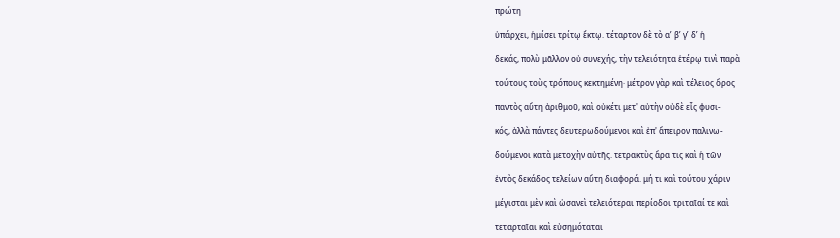πρώτη

ὑπάρχει, ἡμίσει τρίτῳ ἕκτῳ. τέταρτον δὲ τὸ αʹ βʹ γʹ δʹ ἡ

δεκάς, πολὺ μᾶλλον οὐ συνεχής, τὴν τελειότητα ἑτέρῳ τινὶ παρὰ

τούτους τοὺς τρόπους κεκτημένη· μέτρον γὰρ καὶ τέλειος ὅρος

παντὸς αὕτη ἀριθμοῦ, καὶ οὐκέτι μετ' αὐτὴν οὐδὲ εἷς φυσι-

κός, ἀλλὰ πάντες δευτερωδούμενοι καὶ ἐπ' ἄπειρον παλινω-

δούμενοι κατὰ μετοχὴν αὐτῆς. τετρακτὺς ἄρα τις καὶ ἡ τῶν

ἐντὸς δεκάδος τελείων αὕτη διαφορά. μή τι καὶ τούτου χάριν

μέγισται μὲν καὶ ὡσανεὶ τελειότεραι περίοδοι τριταῖαί τε καὶ

τεταρταῖαι καὶ εὐσημόταται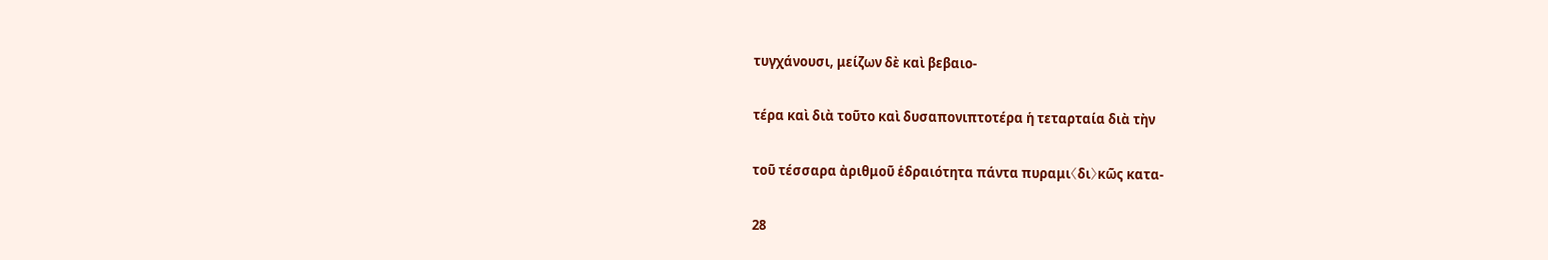τυγχάνουσι, μείζων δὲ καὶ βεβαιο-

τέρα καὶ διὰ τοῦτο καὶ δυσαπονιπτοτέρα ἡ τεταρταία διὰ τὴν

τοῦ τέσσαρα ἀριθμοῦ ἑδραιότητα πάντα πυραμι〈δι〉κῶς κατα-

28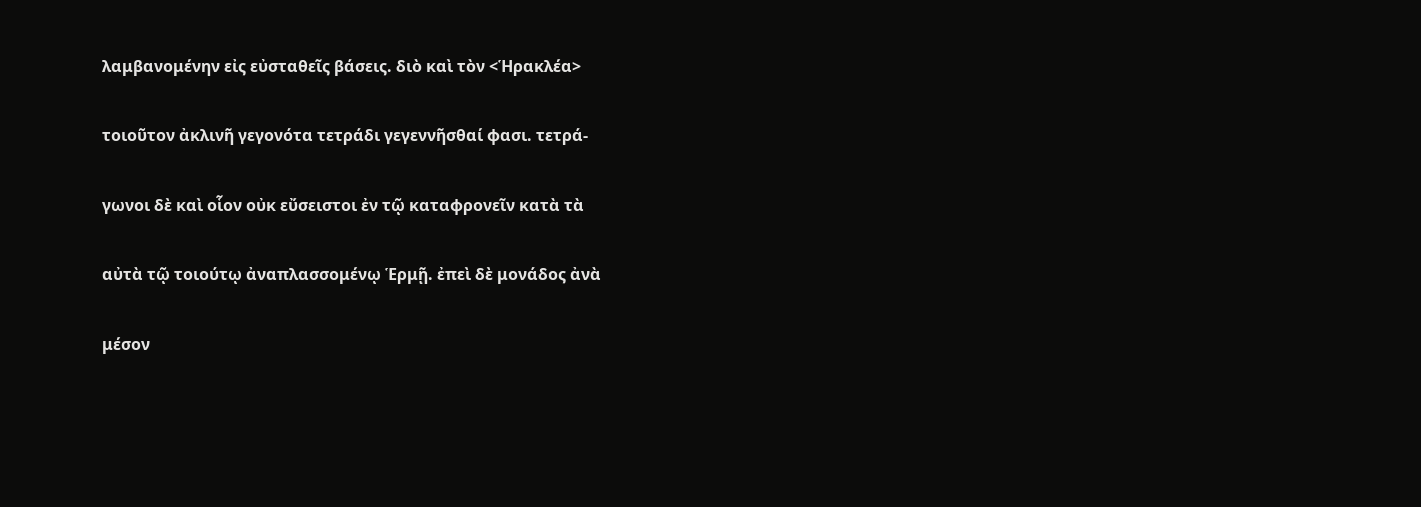λαμβανομένην εἰς εὐσταθεῖς βάσεις. διὸ καὶ τὸν <Ἡρακλέα>

τοιοῦτον ἀκλινῆ γεγονότα τετράδι γεγεννῆσθαί φασι. τετρά-

γωνοι δὲ καὶ οἷον οὐκ εὔσειστοι ἐν τῷ καταφρονεῖν κατὰ τὰ

αὐτὰ τῷ τοιούτῳ ἀναπλασσομένῳ Ἑρμῇ. ἐπεὶ δὲ μονάδος ἀνὰ

μέσον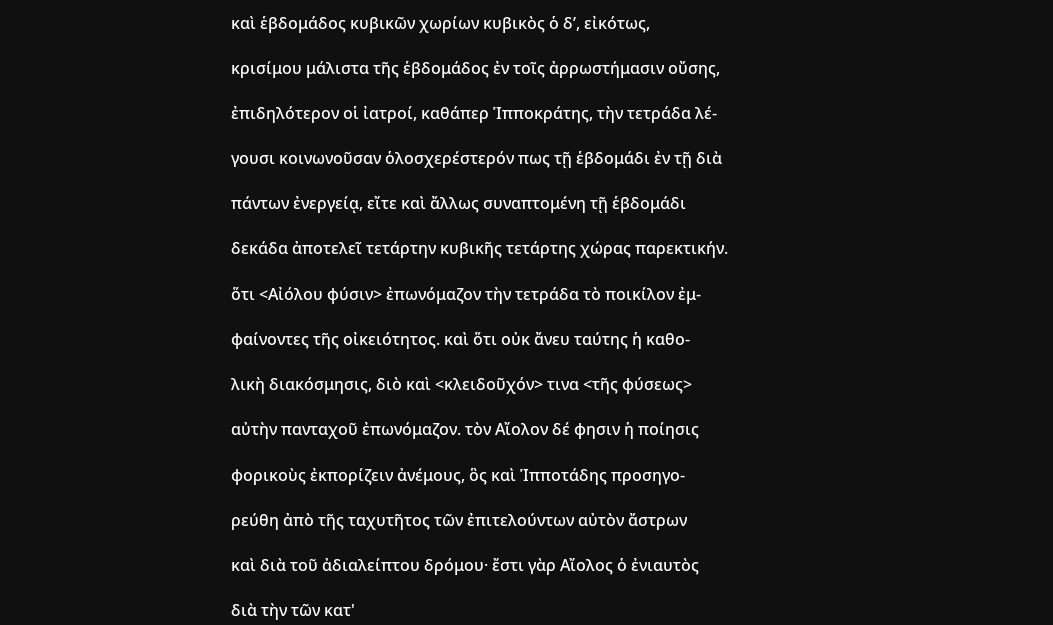καὶ ἑβδομάδος κυβικῶν χωρίων κυβικὸς ὁ δʹ, εἰκότως,

κρισίμου μάλιστα τῆς ἑβδομάδος ἐν τοῖς ἀρρωστήμασιν οὔσης,

ἐπιδηλότερον οἱ ἰατροί, καθάπερ Ἱπποκράτης, τὴν τετράδα λέ-

γουσι κοινωνοῦσαν ὁλοσχερέστερόν πως τῇ ἑβδομάδι ἐν τῇ διὰ

πάντων ἐνεργείᾳ, εἴτε καὶ ἄλλως συναπτομένη τῇ ἑβδομάδι

δεκάδα ἀποτελεῖ τετάρτην κυβικῆς τετάρτης χώρας παρεκτικήν.

ὅτι <Αἰόλου φύσιν> ἐπωνόμαζον τὴν τετράδα τὸ ποικίλον ἐμ-

φαίνοντες τῆς οἰκειότητος. καὶ ὅτι οὐκ ἄνευ ταύτης ἡ καθο-

λικὴ διακόσμησις, διὸ καὶ <κλειδοῦχόν> τινα <τῆς φύσεως>

αὐτὴν πανταχοῦ ἐπωνόμαζον. τὸν Αἴολον δέ φησιν ἡ ποίησις

φορικοὺς ἐκπορίζειν ἀνέμους, ὃς καὶ Ἱπποτάδης προσηγο-

ρεύθη ἀπὸ τῆς ταχυτῆτος τῶν ἐπιτελούντων αὐτὸν ἄστρων

καὶ διὰ τοῦ ἀδιαλείπτου δρόμου· ἔστι γὰρ Αἴολος ὁ ἐνιαυτὸς

διὰ τὴν τῶν κατ'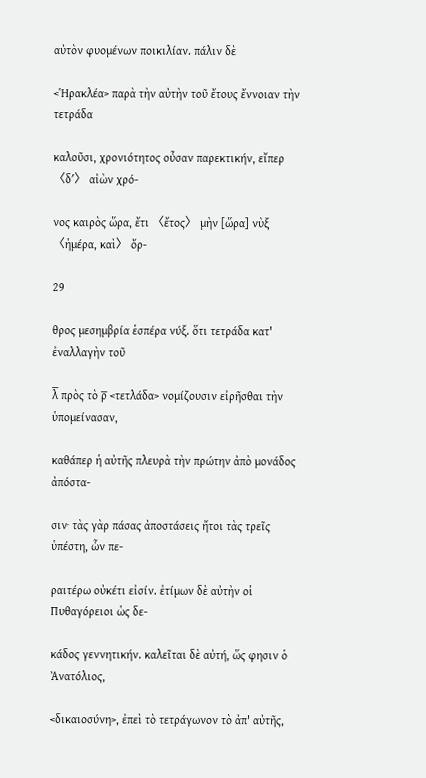αὐτὸν φυομένων ποικιλίαν. πάλιν δὲ

<Ἡρακλέα> παρὰ τὴν αὐτὴν τοῦ ἔτους ἔννοιαν τὴν τετράδα

καλοῦσι, χρονιότητος οὖσαν παρεκτικήν, εἴπερ 〈δʹ〉 αἰὼν χρό-

νος καιρὸς ὥρα, ἔτι 〈ἔτος〉 μὴν [ὥρα] νὺξ 〈ἡμέρα, καὶ〉 ὄρ-

29

θρος μεσημβρία ἑσπέρα νύξ. ὅτι τετράδα κατ' ἐναλλαγὴν τοῦ

λ̅ πρὸς τὸ ρ̅ <τετλάδα> νομίζουσιν εἰρῆσθαι τὴν ὑπομείνασαν,

καθάπερ ἡ αὐτῆς πλευρὰ τὴν πρώτην ἀπὸ μονάδος ἀπόστα-

σιν· τὰς γὰρ πάσας ἀποστάσεις ἤτοι τὰς τρεῖς ὑπέστη, ὧν πε-

ραιτέρω οὐκέτι εἰσίν. ἐτίμων δὲ αὐτὴν οἱ Πυθαγόρειοι ὡς δε-

κάδος γεννητικήν. καλεῖται δὲ αὐτή, ὥς φησιν ὁ Ἀνατόλιος,

<δικαιοσύνη>, ἐπεὶ τὸ τετράγωνον τὸ ἀπ' αὐτῆς,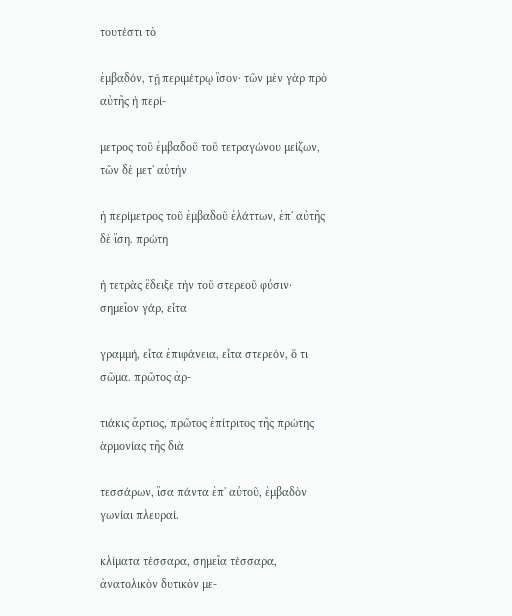τουτέστι τὸ

ἐμβαδόν, τῇ περιμέτρῳ ἴσον· τῶν μὲν γὰρ πρὸ αὐτῆς ἡ περί-

μετρος τοῦ ἐμβαδοῦ τοῦ τετραγώνου μείζων, τῶν δὲ μετ' αὐτὴν

ἡ περίμετρος τοῦ ἐμβαδοῦ ἐλάττων, ἐπ' αὐτῆς δὲ ἴση. πρώτη

ἡ τετρὰς ἔδειξε τὴν τοῦ στερεοῦ φύσιν· σημεῖον γάρ, εἶτα

γραμμή, εἶτα ἐπιφάνεια, εἶτα στερεόν, ὅ τι σῶμα. πρῶτος ἀρ-

τιάκις ἄρτιος, πρῶτος ἐπίτριτος τῆς πρώτης ἁρμονίας τῆς διὰ

τεσσάρων, ἴσα πάντα ἐπ' αὐτοῦ, ἐμβαδὸν γωνίαι πλευραί.

κλίματα τέσσαρα, σημεῖα τέσσαρα, ἀνατολικὸν δυτικὸν με-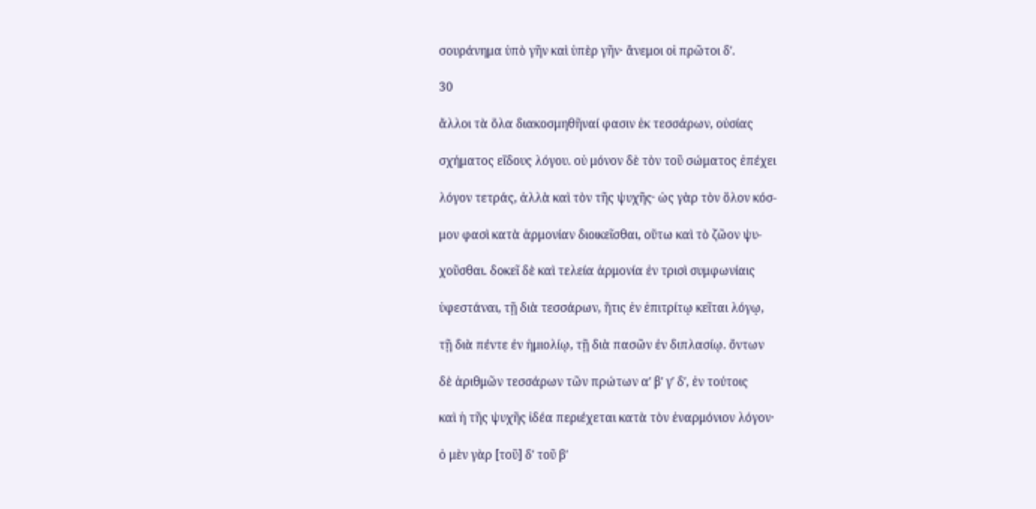σουράνημα ὑπὸ γῆν καὶ ὑπὲρ γῆν· ἄνεμοι οἱ πρῶτοι δʹ.

30

ἄλλοι τὰ ὅλα διακοσμηθῆναί φασιν ἐκ τεσσάρων, οὐσίας

σχήματος εἴδους λόγου. οὐ μόνον δὲ τὸν τοῦ σώματος ἐπέχει

λόγον τετράς, ἀλλὰ καὶ τὸν τῆς ψυχῆς· ὡς γὰρ τὸν ὅλον κόσ-

μον φασὶ κατὰ ἁρμονίαν διοικεῖσθαι, οὕτω καὶ τὸ ζῶον ψυ-

χοῦσθαι. δοκεῖ δὲ καὶ τελεία ἁρμονία ἐν τρισὶ συμφωνίαις

ὑφεστάναι, τῇ διὰ τεσσάρων, ἥτις ἐν ἐπιτρίτῳ κεῖται λόγῳ,

τῇ διὰ πέντε ἐν ἡμιολίῳ, τῇ διὰ πασῶν ἐν διπλασίῳ. ὄντων

δὲ ἀριθμῶν τεσσάρων τῶν πρώτων αʹ βʹ γʹ δʹ, ἐν τούτοις

καὶ ἡ τῆς ψυχῆς ἰδέα περιέχεται κατὰ τὸν ἐναρμόνιον λόγον·

ὁ μὲν γὰρ [τοῦ] δʹ τοῦ βʹ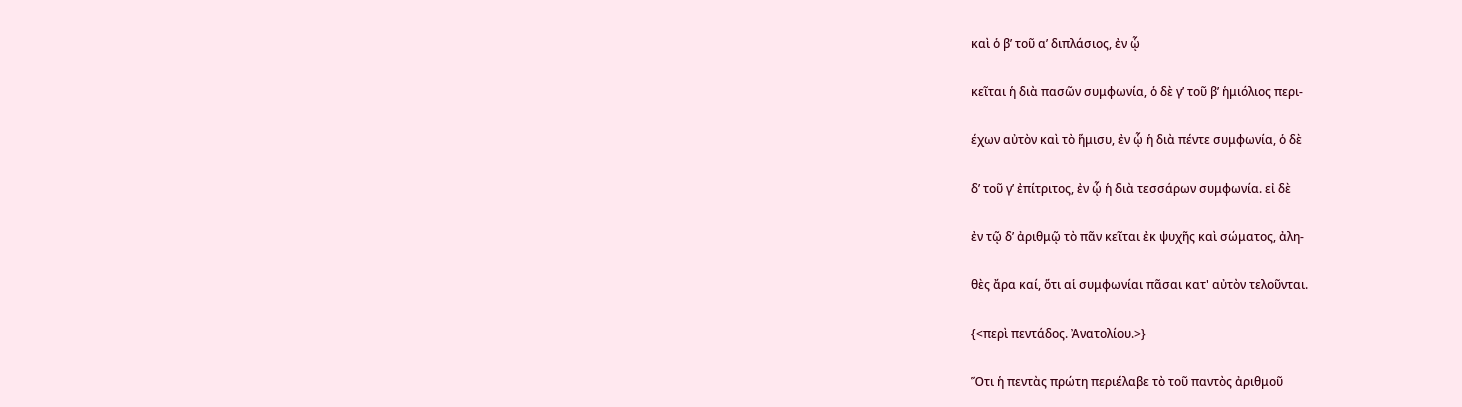καὶ ὁ βʹ τοῦ αʹ διπλάσιος, ἐν ᾧ

κεῖται ἡ διὰ πασῶν συμφωνία, ὁ δὲ γʹ τοῦ βʹ ἡμιόλιος περι-

έχων αὐτὸν καὶ τὸ ἥμισυ, ἐν ᾧ ἡ διὰ πέντε συμφωνία, ὁ δὲ

δʹ τοῦ γʹ ἐπίτριτος, ἐν ᾧ ἡ διὰ τεσσάρων συμφωνία. εἰ δὲ

ἐν τῷ δʹ ἀριθμῷ τὸ πᾶν κεῖται ἐκ ψυχῆς καὶ σώματος, ἀλη-

θὲς ἄρα καί, ὅτι αἱ συμφωνίαι πᾶσαι κατ' αὐτὸν τελοῦνται.

{<περὶ πεντάδος. Ἀνατολίου.>}

Ὅτι ἡ πεντὰς πρώτη περιέλαβε τὸ τοῦ παντὸς ἀριθμοῦ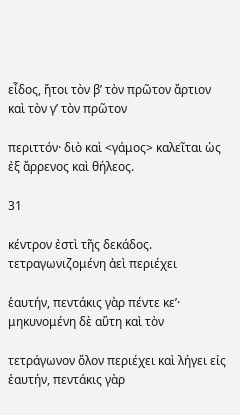εἶδος, ἤτοι τὸν βʹ τὸν πρῶτον ἄρτιον καὶ τὸν γʹ τὸν πρῶτον

περιττόν· διὸ καὶ <γάμος> καλεῖται ὡς ἐξ ἄρρενος καὶ θήλεος.

31

κέντρον ἐστὶ τῆς δεκάδος. τετραγωνιζομένη ἀεὶ περιέχει

ἑαυτήν, πεντάκις γὰρ πέντε κεʹ· μηκυνομένη δὲ αὕτη καὶ τὸν

τετράγωνον ὅλον περιέχει καὶ λήγει εἰς ἑαυτήν, πεντάκις γὰρ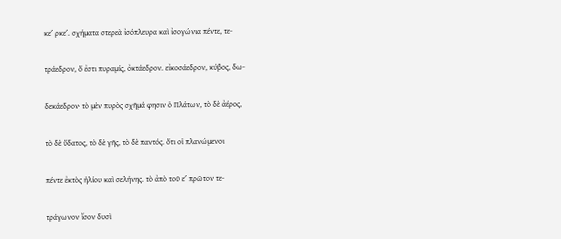κεʹ ρκεʹ. σχήματα στερεὰ ἰσόπλευρα καὶ ἰσογώνια πέντε, τε-

τράεδρον, ὅ ἐστι πυραμίς, ὀκτάεδρον. εἰκοσάεδρον, κύβος, δω-

δεκάεδρον· τὸ μὲν πυρὸς σχῆμά φησιν ὁ Πλάτων, τὸ δὲ ἀέρος,

τὸ δὲ ὕδατος, τὸ δὲ γῆς, τὸ δὲ παντός. ὅτι οἱ πλανώμενοι

πέντε ἐκτὸς ἡλίου καὶ σελήνης. τὸ ἀπὸ τοῦ εʹ πρῶτον τε-

τράγωνον ἴσον δυσὶ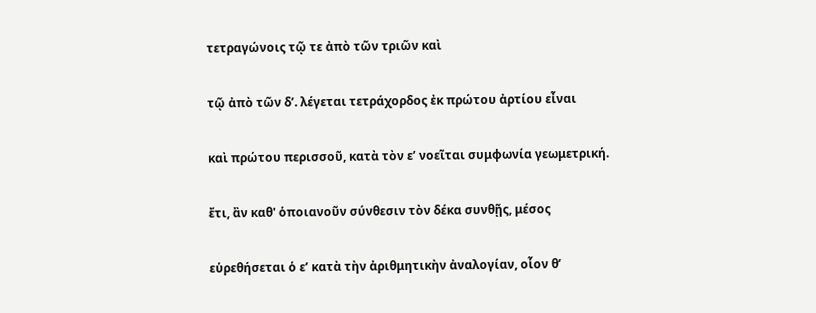τετραγώνοις τῷ τε ἀπὸ τῶν τριῶν καὶ

τῷ ἀπὸ τῶν δʹ. λέγεται τετράχορδος ἐκ πρώτου ἀρτίου εἶναι

καὶ πρώτου περισσοῦ, κατὰ τὸν εʹ νοεῖται συμφωνία γεωμετρική.

ἔτι, ἂν καθ' ὁποιανοῦν σύνθεσιν τὸν δέκα συνθῇς, μέσος

εὑρεθήσεται ὁ εʹ κατὰ τὴν ἀριθμητικὴν ἀναλογίαν, οἷον θʹ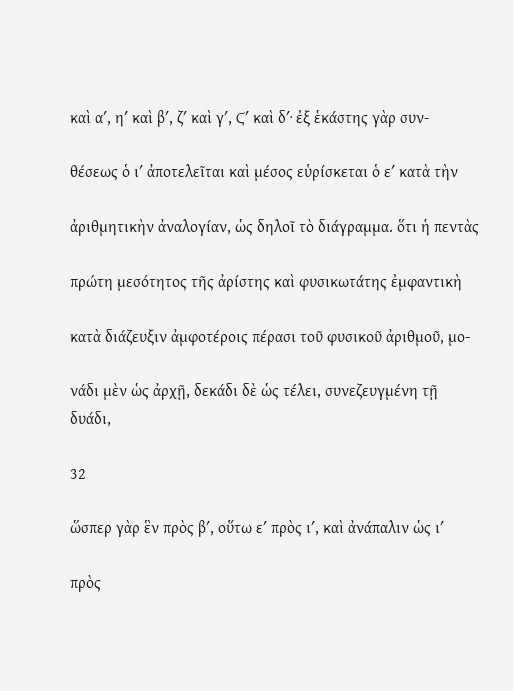καὶ αʹ, ηʹ καὶ βʹ, ζʹ καὶ γʹ, Ϛʹ καὶ δʹ· ἐξ ἑκάστης γὰρ συν-

θέσεως ὁ ιʹ ἀποτελεῖται καὶ μέσος εὑρίσκεται ὁ εʹ κατὰ τὴν

ἀριθμητικὴν ἀναλογίαν, ὡς δηλοῖ τὸ διάγραμμα. ὅτι ἡ πεντὰς

πρώτη μεσότητος τῆς ἀρίστης καὶ φυσικωτάτης ἐμφαντικὴ

κατὰ διάζευξιν ἀμφοτέροις πέρασι τοῦ φυσικοῦ ἀριθμοῦ, μο-

νάδι μὲν ὡς ἀρχῇ, δεκάδι δὲ ὡς τέλει, συνεζευγμένη τῇ δυάδι,

32

ὥσπερ γὰρ ἓν πρὸς βʹ, οὕτω εʹ πρὸς ιʹ, καὶ ἀνάπαλιν ὡς ιʹ

πρὸς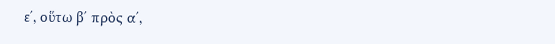εʹ, οὕτω βʹ πρὸς αʹ,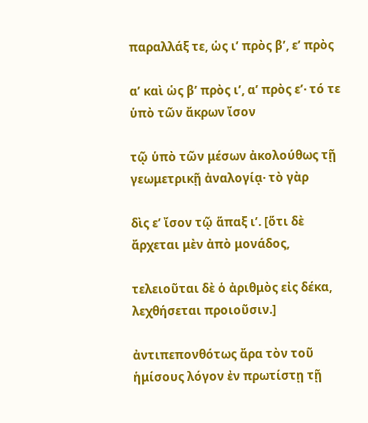παραλλάξ τε, ὡς ιʹ πρὸς βʹ, εʹ πρὸς

αʹ καὶ ὡς βʹ πρὸς ιʹ, αʹ πρὸς εʹ· τό τε ὑπὸ τῶν ἄκρων ἴσον

τῷ ὑπὸ τῶν μέσων ἀκολούθως τῇ γεωμετρικῇ ἀναλογίᾳ· τὸ γὰρ

δὶς εʹ ἴσον τῷ ἅπαξ ιʹ. [ὅτι δὲ ἄρχεται μὲν ἀπὸ μονάδος,

τελειοῦται δὲ ὁ ἀριθμὸς εἰς δέκα, λεχθήσεται προιοῦσιν.]

ἀντιπεπονθότως ἄρα τὸν τοῦ ἡμίσους λόγον ἐν πρωτίστῃ τῇ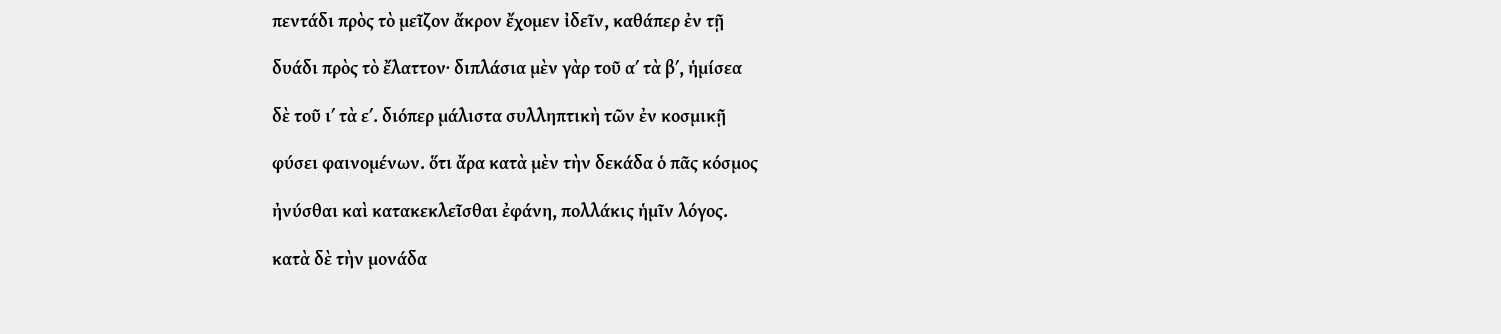πεντάδι πρὸς τὸ μεῖζον ἄκρον ἔχομεν ἰδεῖν, καθάπερ ἐν τῇ

δυάδι πρὸς τὸ ἔλαττον· διπλάσια μὲν γὰρ τοῦ αʹ τὰ βʹ, ἡμίσεα

δὲ τοῦ ιʹ τὰ εʹ. διόπερ μάλιστα συλληπτικὴ τῶν ἐν κοσμικῇ

φύσει φαινομένων. ὅτι ἄρα κατὰ μὲν τὴν δεκάδα ὁ πᾶς κόσμος

ἠνύσθαι καὶ κατακεκλεῖσθαι ἐφάνη, πολλάκις ἡμῖν λόγος.

κατὰ δὲ τὴν μονάδα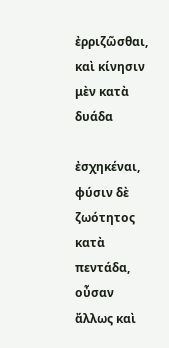ἐρριζῶσθαι, καὶ κίνησιν μὲν κατὰ δυάδα

ἐσχηκέναι, φύσιν δὲ ζωότητος κατὰ πεντάδα, οὖσαν ἄλλως καὶ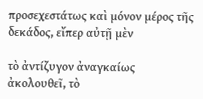προσεχεστάτως καὶ μόνον μέρος τῆς δεκάδος, εἴπερ αὐτῇ μὲν

τὸ ἀντίζυγον ἀναγκαίως ἀκολουθεῖ, τὸ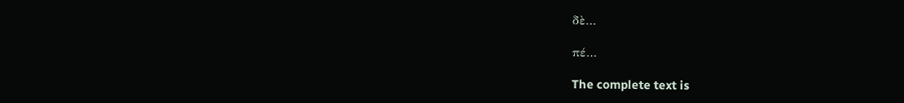δὲ…

πέ…

The complete text is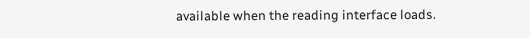available when the reading interface loads.